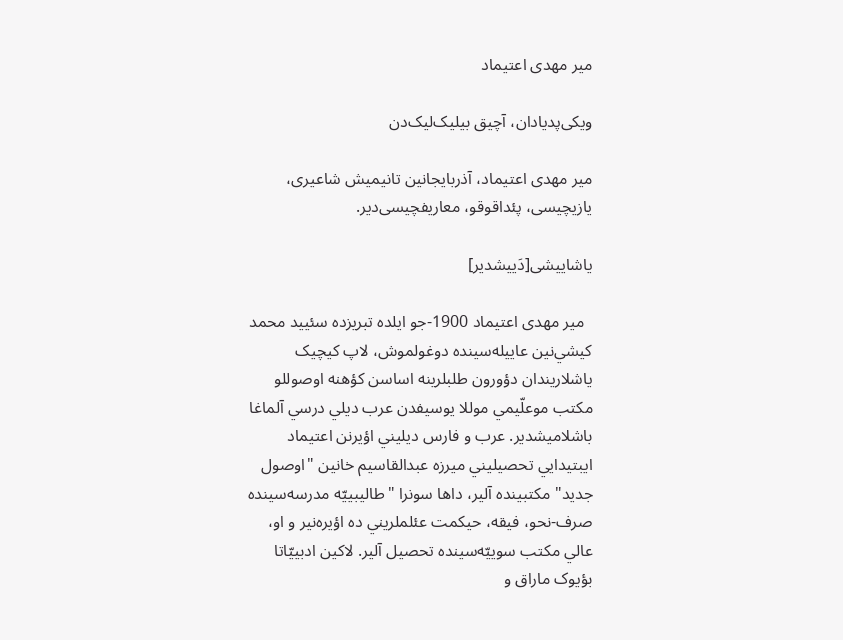میر مهدی اعتیماد

ویکی‌پدیادان، آچیق بیلیک‌لیک‌دن

میر مهدی اعتیماد، آذربایجانین تانیمیش شاعیری، یازیچیسی، پئداقوقو، معاریفچیسی‌دیر.

یاشاییشی[دَییشدیر]

  مير مهدی اعتیماد 1900-جو ايلده تبريزده سئييد محمد کيشي‌نین عاييله‌سينده دوغولموش، لاپ کيچيک ياشلاريندان دؤورون طلبلرينه اساسن کؤهنه اوصوللو مکتب موعلّیمي موللا يوسيفدن عرب ديلي درسي آلماغا باشلاميشدير. عرب و فارس ديليني اؤيرنن اعتیماد ايبتيدایي تحصيليني ميرزه عبدالقاسيم خا‌نین "اوصول جديد" مکتبينده آلير، داها سونرا "طاليبييّه مدرسه‌سينده صرف-نحو، فيقه، حيکمت عئلملريني ده اؤيره‌نير و او، عالي مکتب سوييّه‌سينده تحصيل آلير. لاکين ادبییّاتا بؤيوک ماراق و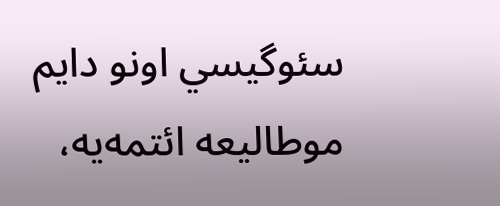سئوگيسي اونو دايم موطاليعه ائتمه‌یه،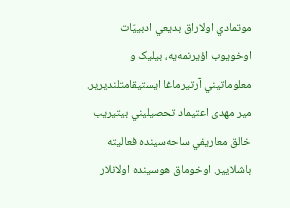موتمادي اولاراق بديعي ادبییّات اوخويوب اؤيرنمه‌يه، بيليک و معلوماتيني آرتيرماغا ايستيقامتلنديرير. مير مهدی اعتیماد تحصيليني بيتيريب خالق معاريفي ساحه‌سينده فعاليته باشلايير. اوخوماق هو‌سينده اولانلار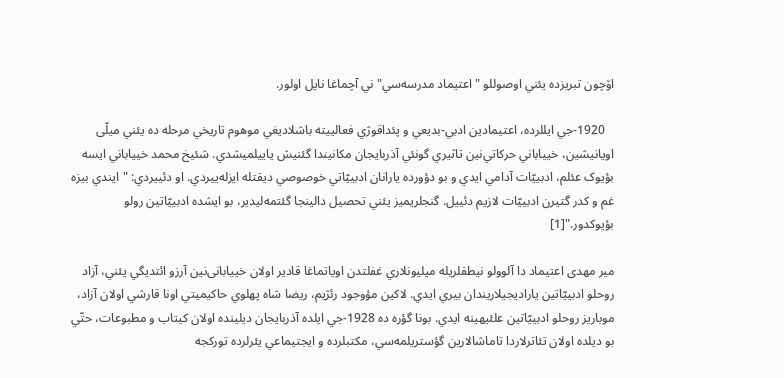اۆچون تبريزده يئني اوصوللو "اعتيماد مدرسه‌سي"ني آچماغا نايل اولور.

   1920-جي ايللرده، اعتیمادين ادبي-بديعي و پئداقوژي فعاليیته باشلاديغي موهوم تاريخي مرحله ده يئني میلّی اويانيشين، خيياباني حرکاتي‌نین تاثيري گونئي آذربایجان مکا‌نیندا گئنيش ياييلميشدي. شئيخ محمد خيياباني ايسه بؤيوک عئلم، ادبییّات آدامي ايدي و بو دؤورده يارانان ادبییّاتي خوصوصي ديقتله ايزله‌ييردي. او دئييردي: "ايندي بيزه غم و کدر گتيرن ادبییّات لازيم دئييل. گنجلريميز يئني تحصيل دالينجا گئتمه‌ليدير، بو ايشده ادبییّاتين رولو بؤيوکدور."[1]

مير مهدی اعتیماد دا آلوولو نيطقلريله ميليونلاري غفلتدن اوياتماغا قادير اولان خييابا‌نی‌‌نین آرزو ائتديگي يئني، آزاد روحلو ادبییّاتين ياراديجيلاريندان بيري ايدي. لاکين مؤوجود رئژيم، ريضا شاه پهلوي حاکيميتي اونا قارشي اولان آزاد، موباريز روحلو ادبییّاتين علئيهينه ايدي. بونا گؤره ده 1928-جي ايلده آذربایجان ديلينده اولان کيتاب و مطبوعات، حتّي بو ديلده اولان تئاترلاردا تاماشالارين گؤستريلمه‌سي، مکتبلرده و ايجتيماعي يئرلرده تورکجه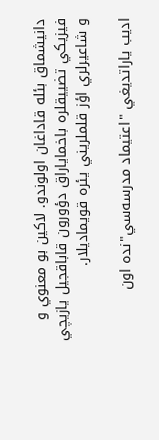دانيشماق بئله قاداغان اولوندو. لاکين بو معنوي و فيزيکي تضييقلره باخماياراق دؤورون قاباقجيل يازيچي و شاعيرلري اؤز قلملريني يئره قويماديلار.

اديب ياراتديغي "اعتيماد مدرسه‌سي"نده اون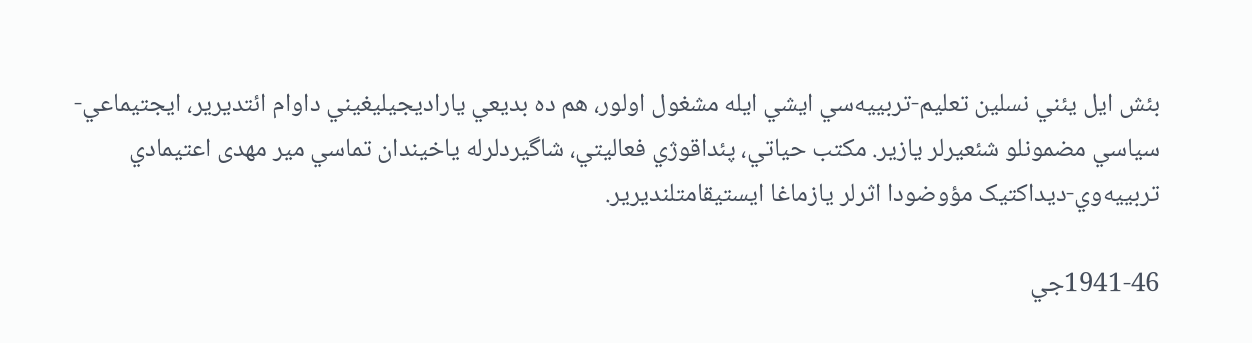بئش ايل يئني نسلين تعليم-تربييه‌سي ايشي ايله مشغول اولور، هم ده بديعي ياراديجيليغيني داوام ائتديرير، ايجتيماعي-سياسي مضمونلو شئعیرلر يازير. مکتب حياتي، پئداقوژي فعاليتي، شاگيردلرله ياخيندان تماسي مير مهدی اعتیمادي تربييه‌وي-ديداکتيک مؤوضودا اثرلر يازماغا ايستيقامتلنديرير.

1941-46جي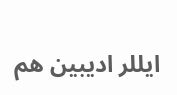ايللر اديبين هم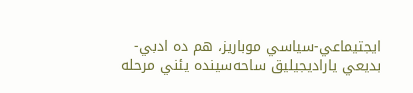ايجتيماعي-سياسي موباريز، هم ده ادبي-بديعي ياراديجيليق ساحه‌سينده يئني مرحله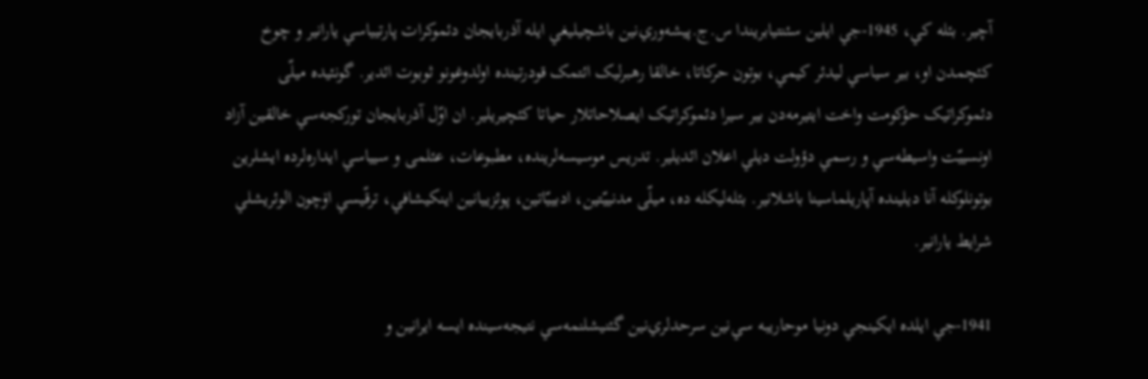آچير. بئله کي، 1945-جي ايلين سئنتيابريندا س.ج.پيشه‌وري‌‌نین باشچيليغي ايله آذربايجان دئموکرات پارتيياسي يارانير و چوخ کئچمدن او، بير سياسي ليدئر کيمي، بوتون حرکاتا، خالقا رهبرليک ائتمک قودرتينده اولدوغونو ثوبوت ائدير. گونئيده میلّی دئموکراتيک حؤکومت واخت ايتيرمه‌دن بير سيرا دئموکراتيک ايصلاحاتلار حياتا کئچيريلير. ان اوّل آذربايجان تورکجه‌سي خالقين آزاد اونسييّت واسيطه‌سي و رسمي دؤولت ديلي اعلان ائديلير. تدريس موسيسه‌لرينده، مطبوعات، عئلمی و سيياسي ايداره‌لرده ايشلرين بوتونلوکله آنا ديلينده آپاريلماسينا باشلانير. بئله‌ليکله ده، میلّی مدنييّتين، ادبييّاتين، پوئزييا‌نین اينکيشافي، ترقّيسي اۆچون الوئريشلي شرايط يارانير.

1941-جي ايلده ايکينجي دونيا موحاريبه سي‌نین سرحدلري‌نین گئنيشلنمه‌سي نتيجه‌سينده ايسه ايرا‌نین و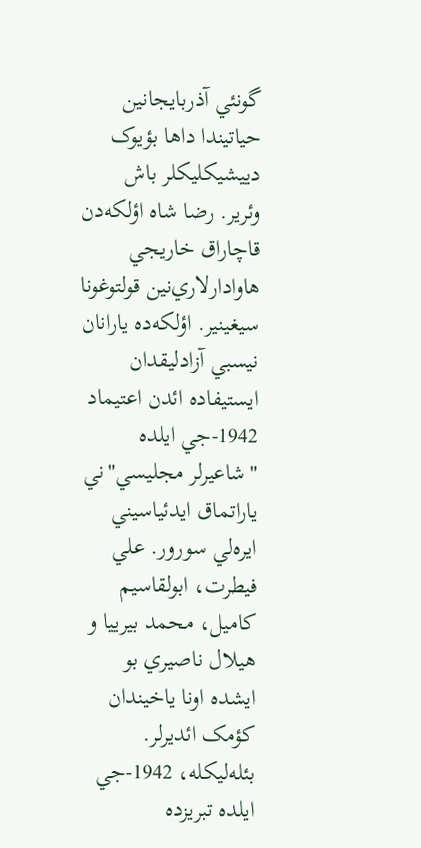گونئي آذربايجا‌نین حياتيندا داها بؤيوک دييشيکليکلر باش وئرير. رضا شاه اؤلکه‌دن قاچاراق خاريجي هاوادارلاري‌نین قولتوغونا سيغينير. اؤلکه‌ده يارانان نيسبي آزادليقدان ايستيفاده ائدن اعتيماد 1942-جي ايلده "شاعیرلر مجليسي"ني ياراتماق ايدئياسيني ايره‌لي سورور. علي فيطرت، ابولقاسيم کاميل، محمد بيرييا و هيلال ناصيري بو ايشده اونا ياخيندان کؤمک ائديرلر. بئله‌ليکله، 1942-جي ايلده تبريزده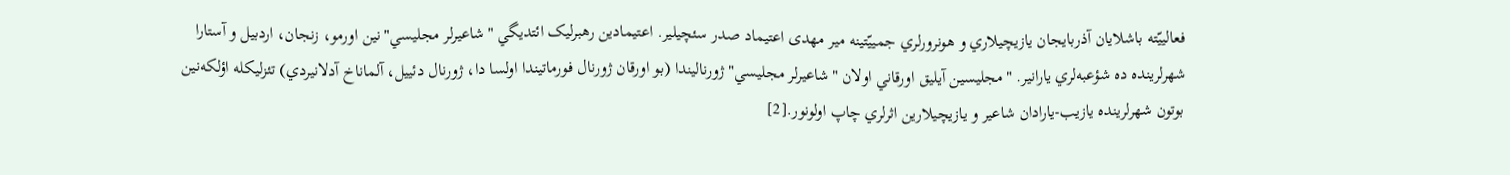فعالييّته باشلايان آذربايجان يازيچيلاري و هونرورلري جمييّتينه مير مهدی اعتیماد صدر سئچيلير. اعتیمادين رهبرليک ائتديگي "شاعیرلر مجليسي"نین اورمو، زنجان، اردبيل و آستارا شهرلرينده ده شؤعبه‌لري يارانير. "مجليسين آيليق اورقاني اولان "شاعیرلر مجليسي" ژورناليندا (بو اورقان ژورنال فورماتيندا اولسا دا، ژورنال دئييل، آلماناخ آدلانيردي) تئزليکله اؤلکه‌‌نین بوتون شهرلرينده يازيب-يارادان شاعير و يازيچيلارين اثرلري چاپ اولونور.[2]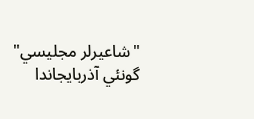"شاعیرلر مجليسي" گونئي آذربايجاندا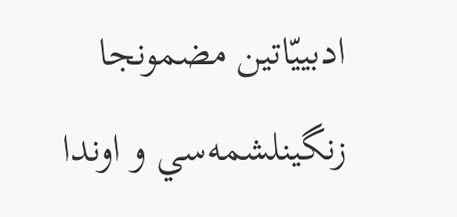ادبییّاتين مضمونجا زنگينلشمه‌سي و اوندا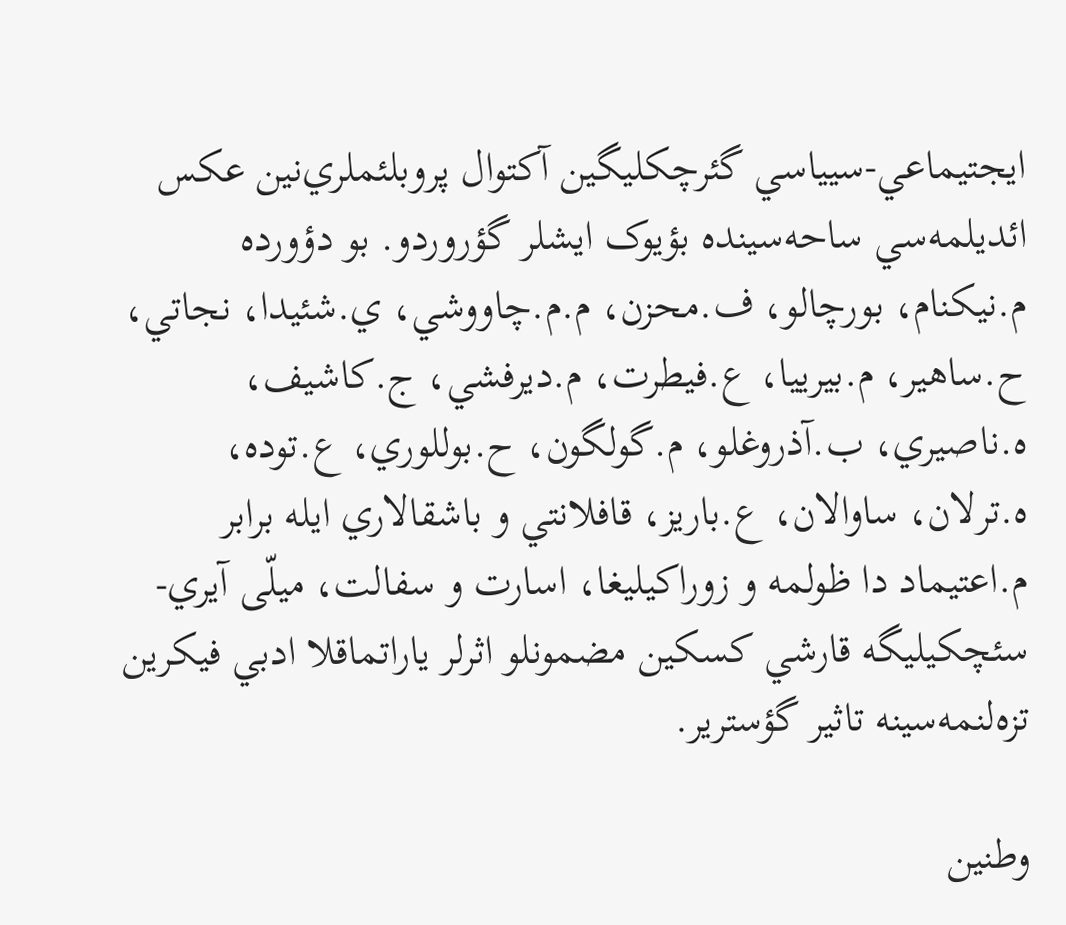ايجتيماعي-سيياسي گئرچکليگين آکتوال پروبلئملري‌نین عکس ائديلمه‌سي ساحه‌سينده بؤيوک ايشلر گؤروردو. بو دؤورده م.نيکنام، بورچالو، ف.محزن، م.م.چاووشي، ي.شئيدا، نجاتي، ح.ساهير، م.بيرييا، ع.فيطرت، م.ديرفشي، ج.کاشيف، ه.ناصيري، ب.آذروغلو، م.گولگون، ح.بوللوري، ع.توده، ه.ترلان، ساوالان، ع.باريز، قافلانتي و باشقالاري ايله برابر م.اعتیماد دا ظولمه و زوراکيليغا، اسارت و سفالت، میلّی آيري-سئچکيليگه قارشي کسکين مضمونلو اثرلر ياراتماقلا ادبي فيکرين تزه‌لنمه‌سينه تاثير گؤسترير.

وطنین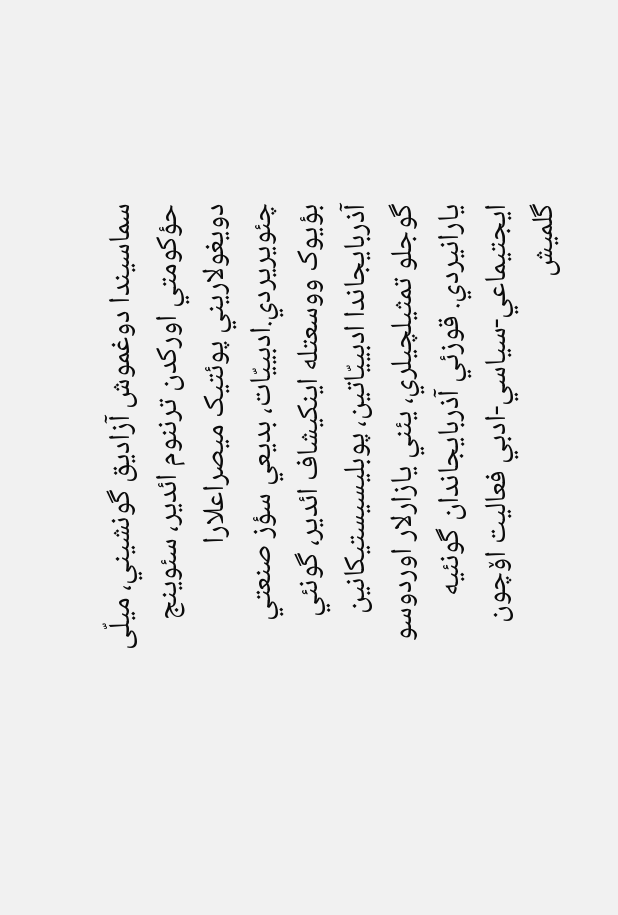سماسيندا دوغموش آزاديق گونشيني، میلّی حؤکومتي اورکدن ترننوم ائدير، سئوينج دويغولاريني پوئتيک ميصراعلارا چئويريردي.ادبییّات، بديعي سؤز صنعتي بؤيوک ووسعتله اينکيشاف ائدير، گونئي آذربايجاندا ادبییّاتين، پوبليسيستيکا‌نین گوجلو تمثيلچيلري، يئني يازارلار اوردوسو يارانيردي. قوزئي آذربايجاندان گونئيه ايجتيماعي-سياسي-ادبي فعاليت اۆچون گلميش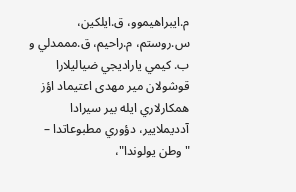م.ايبراهيموو، ق.ايلکين، س.روستم، م.راحيم، ق.مممدلي و ب. کيمي ياراديجي ضياليلارا قوشولان مير مهدی اعتیماد اؤز همکارلاري ايله بير سيرادا آدديملايير، دؤوري مطبوعاتدا – "وطن يولوندا"،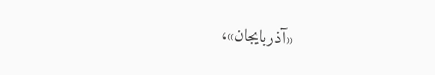«آذربايجان»،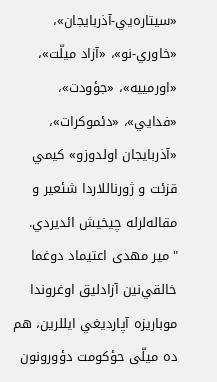«سيتاره‌يي-آذربايجان»، «خاوري-نو»، «آزاد میلّت»، «اورمييه»، «جؤودت»، «فدایي»، «دئموکرات»، «آذربايجان اولدوزو» کيمي قزئت و ژورناللاردا شئعیر و مقاله‌لرله چيخيش ائديردي. "مير مهدی اعتيماد دوغما خالقي‌نین آزادليق اوغروندا موباريزه آپارديغي ايللرين، هم ده میلّی حؤکومت دؤورونون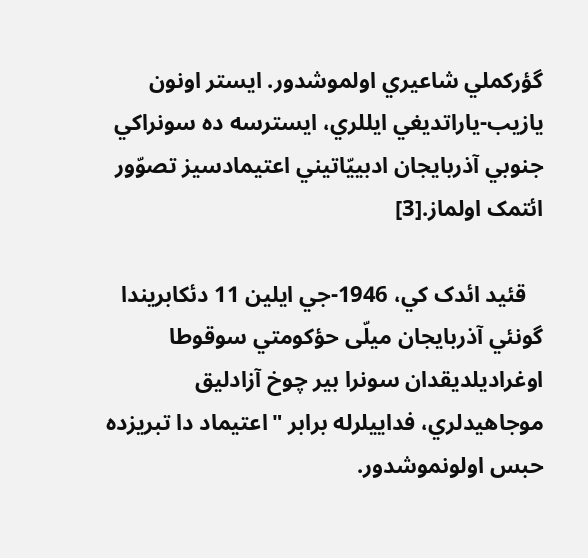گؤرکملي شاعيري اولموشدور. ايستر اونون يازيب-ياراتديغي ايللري، ايسترسه ده سونراکي جنوبي آذربايجان ادبییّاتيني اعتيمادسيز تصوّور ائتمک اولماز.[3]

   قئيد ائدک کي، 1946-جي ايلين 11 دئکابريندا گونئي آذربايجان میلّی حؤکومتي سوقوطا اوغراديلديقدان سونرا بير چوخ آزادليق موجاهيدلري، فدايیلرله برابر "اعتيماد دا تبريزده حبس اولونموشدور.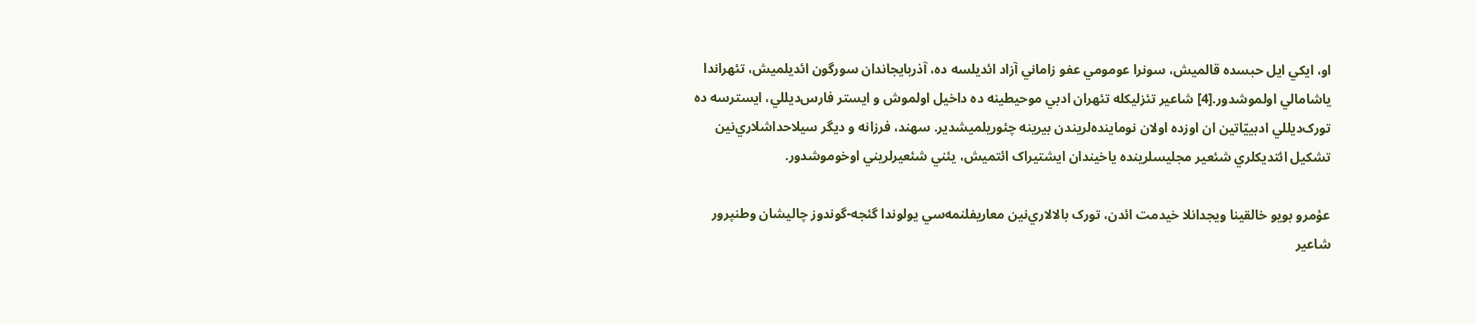او، ايکي ايل حبسده قالميش، سونرا عومومي عفو زاماني آزاد ائديلسه ده، آذربايجاندان سورگون ائديلميش، تئهراندا ياشامالي اولموشدور.[4] شاعير تئزليکله تئهران ادبي موحيطينه ده داخيل اولموش و ايستر فارس‌ديللي، ايسترسه ده تورک‌ديللي ادبییّاتين ان اوزده اولان نوماينده‌لريندن بيرينه چئوريلميشدير. سهند، فرزانه و ديگر سيلاحداشلاري‌نین تشکيل ائتديکلري شئعیر مجليسلرينده ياخيندان ايشتيراک ائتميش، يئني شئعیرلريني اوخوموشدور.

عؤمرو بويو خالقينا ويجدانلا خيدمت ائدن، تورک بالالاري‌نین معاريفلنمه‌سي يولوندا گئجه-گوندوز چاليشان وطنپرور شاعير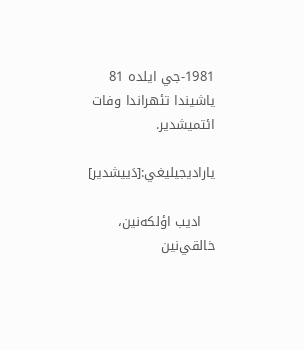1981-جي ايلده 81 ياشيندا تئهراندا وفات ائتميشدير.

ياراديجيليغي:[دَییشدیر]

   اديب اؤلکه‌‌نین، خالقي‌نین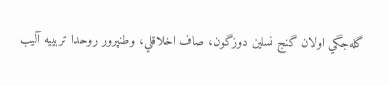گله‌جگي اولان گنج نسلين دوزگون، صاف اخلاقلي، وطنپرور روحدا تربييه آليب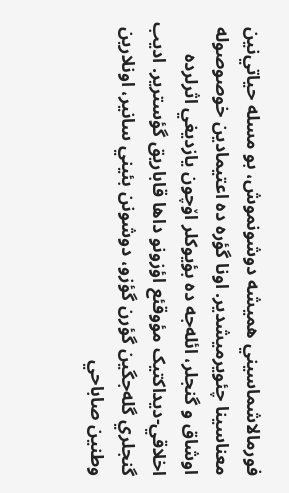فورمالاشماسيني هميشه دوشونموش، بو مسله حياتي‌نین معناسينا چئويرميشدير. اونا گؤره ده اعتيمادين خوصوصوله اوشاق و گنجلر، ائله‌جه ده بؤيوکلر اۆچون يازديغي اثرلرده اخلاقي-ديداکتيک مؤوقئع اؤزونو داها قاباريق گؤسترير. اديب گنجلري گله‌جگين گؤرن گؤزو، دوشونن بئيني سانير، اونلارين وطنین صاباحي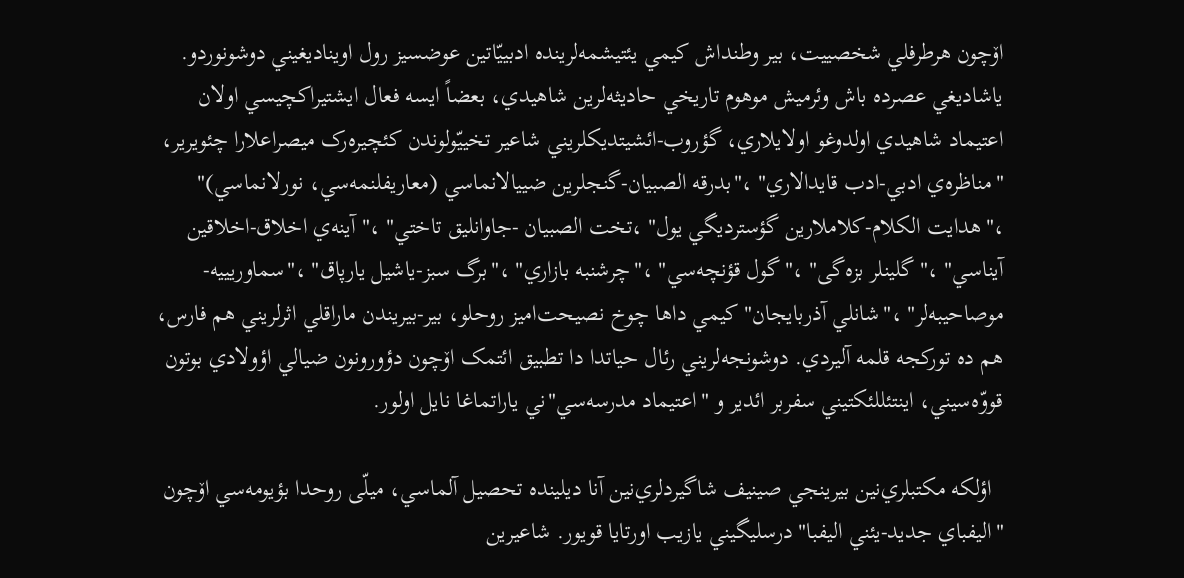اۆچون هرطرفلي شخصيیت، بير وطنداش کيمي يئتيشمه‌لرينده ادبییّاتين عوضسيز رول اويناديغيني دوشونوردو. ياشاديغي عصرده باش وئرميش موهوم تاريخي حاديثه‌لرين شاهيدي، بعضاً ايسه فعال ايشتيراکچيسي اولان اعتيماد شاهيدي اولدوغو اولايلاري، گؤروب-ائشيتديکلريني شاعير تخييّولوندن کئچيره‌رک ميصراعلارا چئويرير، "مناظره‌ي ادبي-ادب قايدالاري" ،"بدرقه الصبیان-گنجلرين ضييالانماسي (معاريفلنمه‌سي، نورلانماسي)" ،"هدایت الکلام-کلاملارين گؤسترديگي يول" ،تخت الصبیان -جاوانليق تاختي" ،"آینه‌ي اخلاق-اخلاقين آيناسي" ،"گلينلر بزه‌گی" ،"گول قؤنچه‌سي" ،"چرشنبه بازاري" ،"برگ سبز-ياشيل يارپاق" ،"سماوريييه-موصاحيبه‌لر" ،"شانلي آذربايجان" کيمي داها چوخ نصيحت‌اميز روحلو، بير-بيريندن ماراقلي اثرلريني هم فارس، هم ده تورکجه قلمه آليردي. دوشونجه‌لريني رئال حياتدا دا تطبيق ائتمک اۆچون دؤورونون ضيالي اؤولادي بوتون قووّه‌سيني، اينتئللئکتيني سفربر ائدير و "اعتيماد مدرسه‌سي"ني ياراتماغا نايل اولور.

  اؤلکه مکتبلري‌نین بيرينجي صينيف شاگيردلري‌نین آنا ديلينده تحصيل آلماسي، میلّی روحدا بؤيومه‌سي اۆچون "اليفباي جديد-يئني اليفبا" درسليگيني يازيب اورتايا قويور. شاعيرين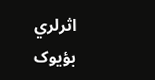اثرلري بؤيوک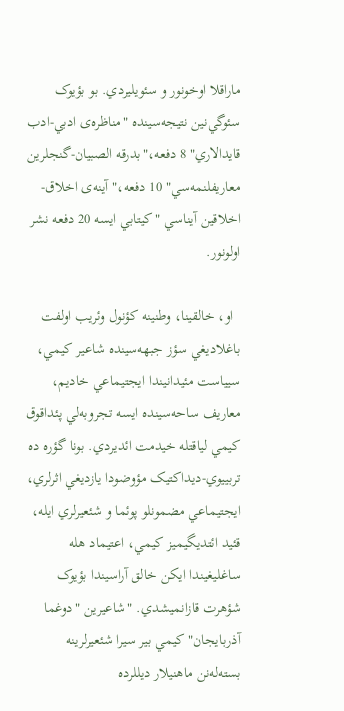ماراقلا اوخونور و سئويليردي. بو بؤيوک سئوگي‌نین نتيجه‌سينده "مناظره‌ی ادبي-ادب قايدالاري" 8 دفعه،"بدرقه الصبیان-گنجلرين معاريفلنمه‌سي" 10 دفعه،"آینه‌ی اخلاق-اخلاقين آيناسي "کيتابي ايسه 20 دفعه نشر اولونور.

  او، خالقينا، وطنینه کؤنول وئريب اولفت باغلاديغي سؤز جبهه‌سينده شاعير کيمي، سيياست مئيدا‌نیندا ايجتيماعي خاديم، معاريف ساحه‌سينده ايسه تجروبه‌لي پئداقوق کيمي لياقتله خيدمت ائديردي. بونا گؤره ده تربييوي-ديداکتيک مؤوضودا يازديغي اثرلري، ايجتيماعي مضمونلو پوئما و شئعیرلري ايله، قئيد ائتديگيميز کيمي، اعتیماد هله ساغليغيندا ايکن خالق آراسيندا بؤيوک شؤهرت قازانميشدي. "شاعيرين "دوغما آذربايجان" کيمي بير سيرا شئعیرلرينه بسته‌له‌نن ماهنيلار ديللرده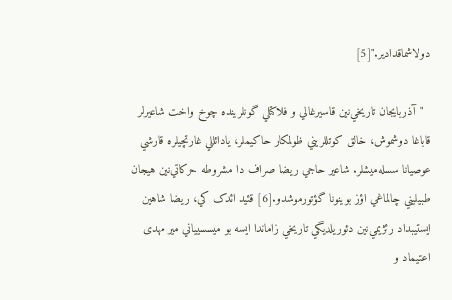دولاشماقدادير."[5]

  "آذربايجان تاريخي‌نین قاسيرغالي و فلاکتلي گونلرينده چوخ واخت شاعیرلر قاباغا دوشموش، خالق کوتللريني ظولمکار حاکيملر، يادائللي غارتچيلره قارشي عوصيانا سسله‌ميشلر. شاعیر حاجي ريضا صراف دا مشروطه حرکاتي‌نین هيجان طبيليني چالماغي اؤز بوينونا گؤتورموشدو.[6] قئيد ائدک کي، ريضا شاهين ايستيبداد رئژيمي‌نین دئوريلديگي تاريخي زاماندا ايسه بو ميسسيياني مير مهدی اعتیماد و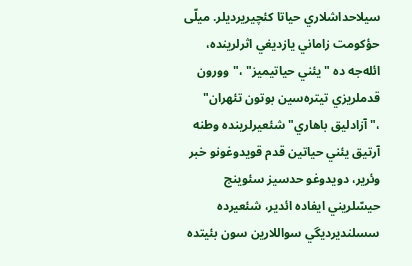سیلاحداشلاري حياتا کئچيريرديلر. میلّی حؤکومت زاماني يازديغي اثرلرينده، ائله‌جه ده "يئني حياتيميز" ،"وورون قدملريزي تيتره‌سين بوتون تئهران" ،"آزادليق باهاري" شئعیرلرينده وطنه آرتيق يئني حياتين قدم قويدوغونو خبر وئرير، دويدوغو حدسيز سئوينج حيسّلريني ايفاده ائدير، شئعیرده سسلنديرديگي سواللارين سون بئيتده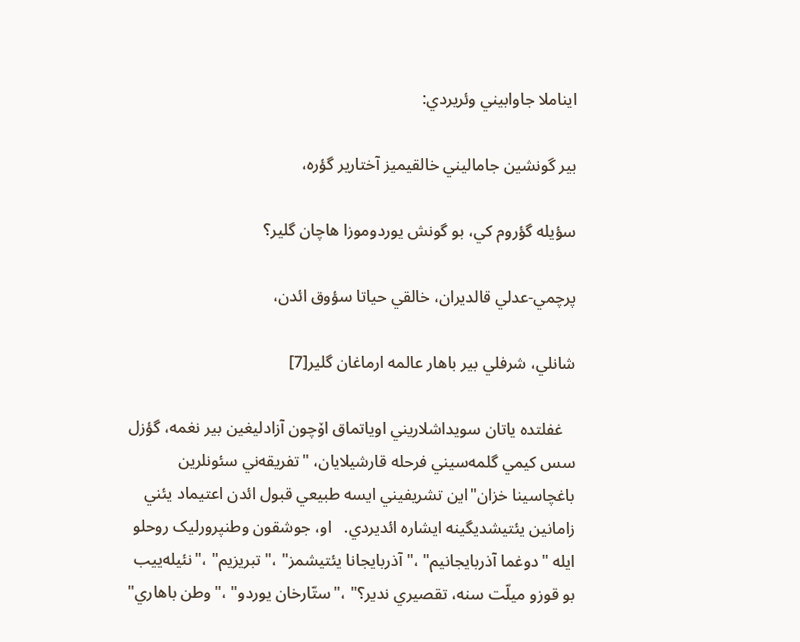ايناملا جاوابيني وئريردي:

بير گونشين جاماليني خالقيميز آختارير گؤره،

سؤيله گؤروم کي، بو گونش يوردوموزا هاچان گلير؟

پرچمي-عدلي قالديران، خالقي حياتا سؤوق ائدن،

شانلي، شرفلي بير باهار عالمه ارماغان گلير[7]

   غفلتده ياتان سويداشلاريني اوياتماق اۆچون آزادليغين بير نغمه، گؤزل سس کيمي گلمه‌سيني فرحله قارشيلايان، "تفريقه‌ني سئونلرين باغچاسينا خزان"اين تشريفيني ايسه طبيعي قبول ائدن اعتیماد يئني زاما‌نین يئتيشديگينه ايشاره ائديردي.   او، جوشقون وطنپرورليک روحلو ايله "دوغما آذربايجانيم" ،"آذربايجانا يئتيشمز" ،"تبريزيم" ،"نئيله‌ييب بو قوزو میلّت سنه، تقصيري ندير؟" ،"ستّارخان يوردو" ،"وطن باهاري"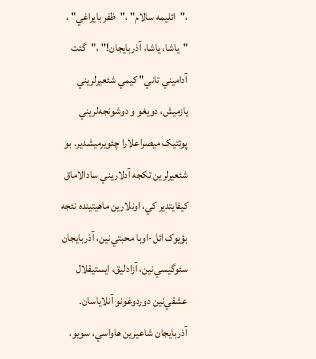،"ائليمه سالام" ،"ظفر بايراغي" ، "ياشا، ياشا، آذربايجان!" ،"گئت آداميني تاني" کيمي شئعیرلريني يازميش، دويغو و دوشونجه‌لريني پوئتيک ميصراعلارا چئويرميشدير. بو شئعیرلرين تکجه آدلاريني سادالاماق کيفايتدير کي، اونلارين ماهيتينده نئجه بؤيوک ائل-اوبا محبتي‌نین، آذربايجان سئوگيسي‌نین، آزادليق، ايستيقلال عشقي‌نین دوردوغونو آنلاياسان. آذربايجان شاعيرين هاواسي، سويو،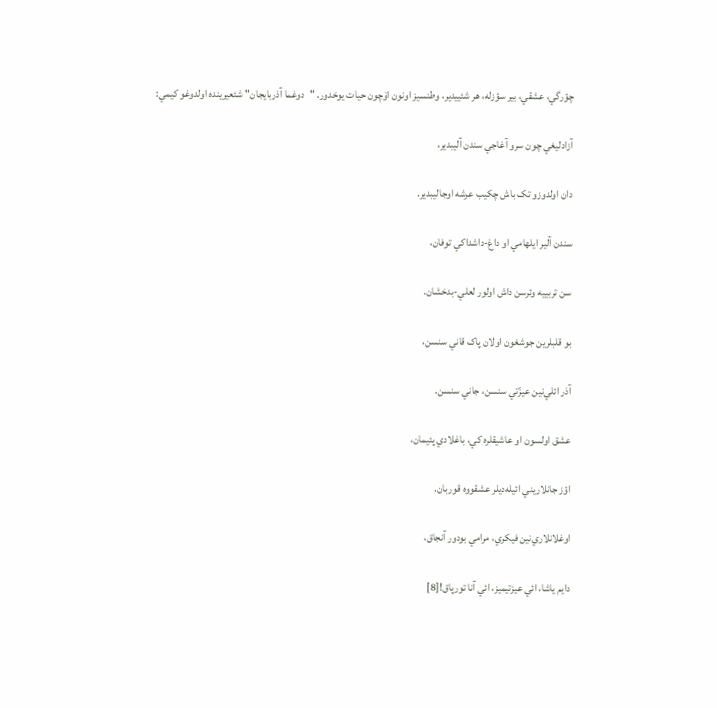چؤرگي، عشقي، بير سؤزله، هر شئييدير، وطنسيز اونون اۆچون حيات يوخدور. "دوغما آذربايجان" شئعیرينده اولدوغو کيمي:

آزادليغي چون سرو آغاجي سندن آليبدير،

دان اولدوزو تک باش چکيب عرشه اوجاليبدير.

سندن آلير ايلهامي او داغ-داشداکي توفان،

سن تربييه وئرسن داش اولور لعلي-بدخشان.

بو قلبلرين جوشغون اولان پاک قاني سنسن،

آذر ائلي‌نین عيزّتي سنسن، جاني سنسن.

عشق اولسون او عاشيقلره کي، باغلادي پئيمان،

اؤز جانلاريني ائيله‌ديلر عشقووه قوربان.

اوغلانلاري‌نین فيکري، مرامي بودور آنجاق،

دايم ياشا، ائي عيزتيميز، ائي آنا تورپاق![8]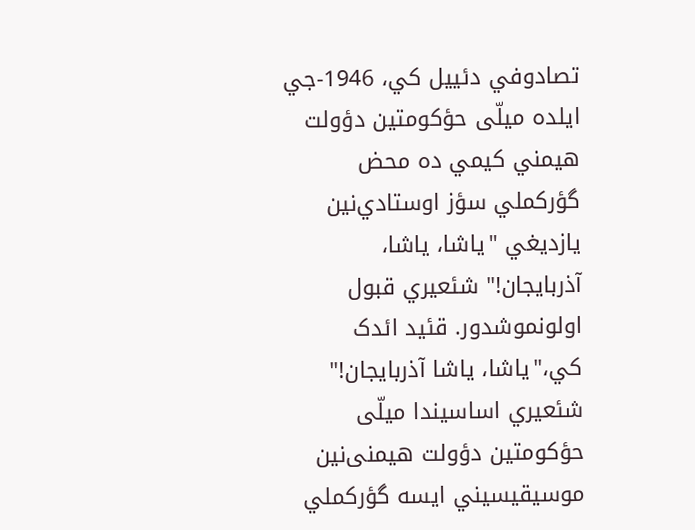تصادوفي دئييل کي، 1946-جي ايلده میلّی حؤکومتين دؤولت هيمني کيمي ده محض گؤرکملي سؤز اوستادي‌نین يازديغي "ياشا، ياشا، آذربايجان!" شئعیري قبول اولونموشدور. قئيد ائدک کي،"ياشا، ياشا آذربايجان!" شئعیري اساسيندا میلّی حؤکومتين دؤولت هيمنی‌نين موسيقيسيني ايسه گؤرکملي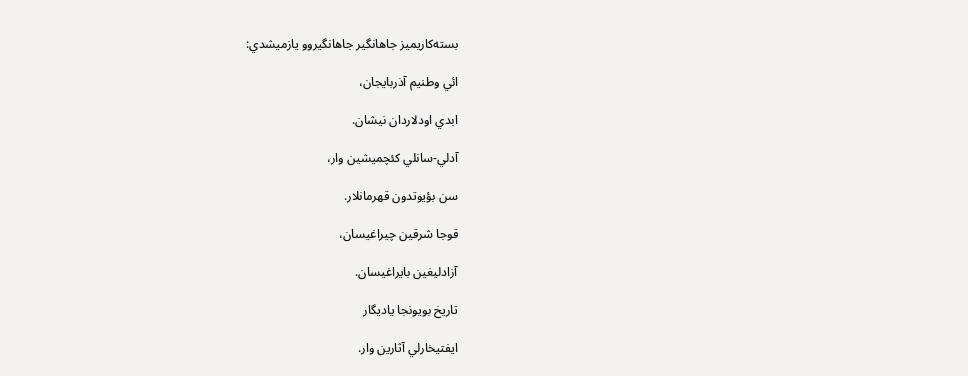بسته‌کاريميز جاهانگير جاهانگيروو يازميشدي:

ائي وطنيم آذربايجان،

ابدي اودلاردان نيشان.

آدلي-سانلي کئچميشين وار،

سن بؤيوتدون قهرمانلار.

قوجا شرقين چيراغيسان،

آزادليغين بايراغيسان.

تاريخ بويونجا ياديگار

ايفتيخارلي آثارين وار.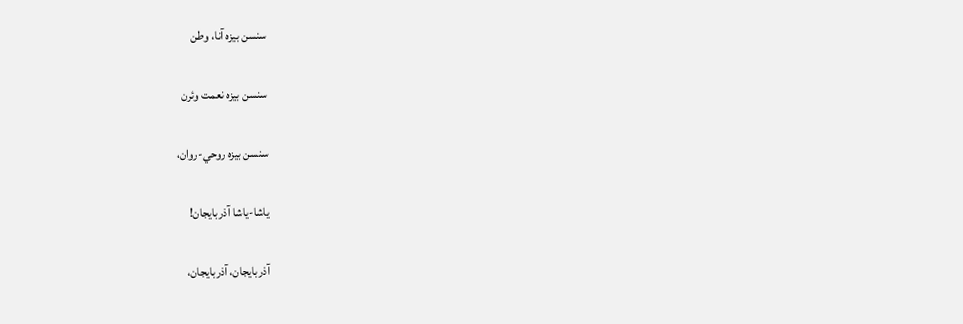سنسن بيزه آنا، وطن

سنسن بيزه نعمت وئرن

سنسن بيزه روحي-روان،

ياشا-ياشا آذربايجان!

آذربايجان، آذربايجان،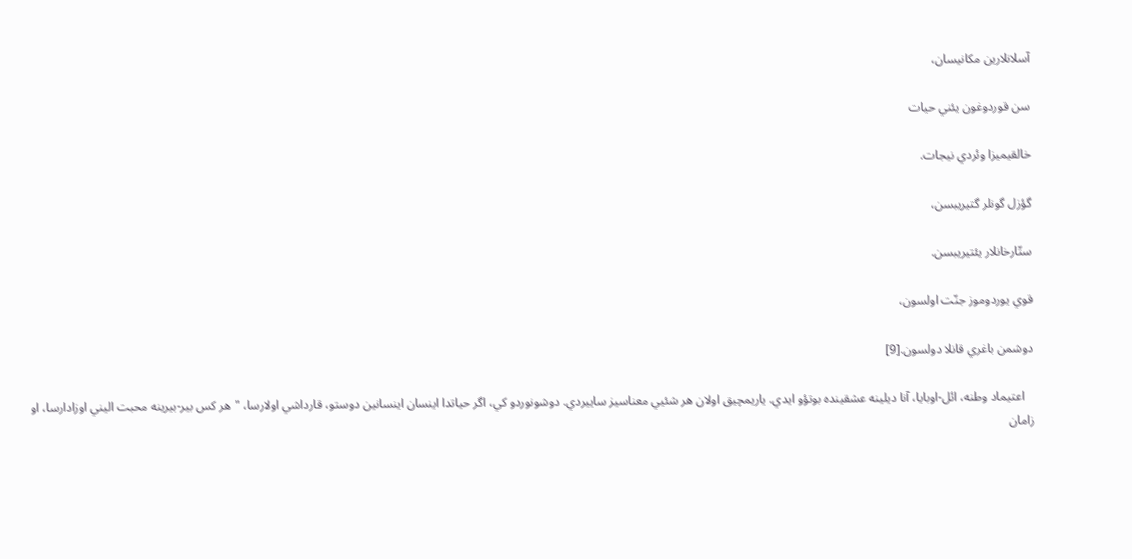آسلانلارين مکانيسان،

سن قوردوغون يئني حيات

خالقيميزا وئردي نيجات.

گؤزل گونلر گتيريبسن،

ستّارخانلار يئتيريبسن.

قوي يوردوموز جنّت اولسون،

دوشمن باغري قانلا دولسون.[9]

   اعتیماد وطنه، ائل-اوبايا، آنا ديلينه عشقينده بوتؤو ايدي. ياريمچيق اولان هر شئيي معناسيز ساييردي. دوشونوردو کي، اگر حياتدا اينسان اينسا‌نین دوستو، قارداشي اولارسا، "هر کس بير-بيرينه محبت اليني اوزادارسا، او زامان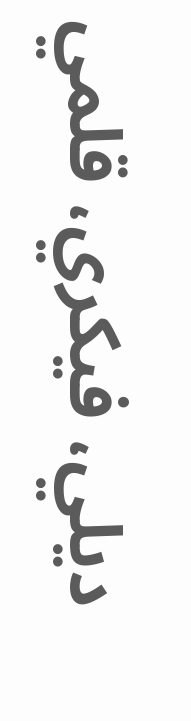ديلي، فيکري، قلمي‌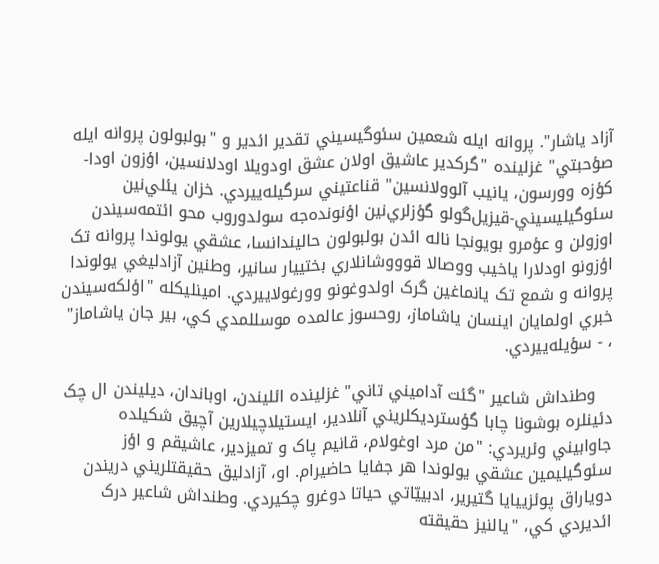آزاد ياشار". پروانه ايله شعمين سئوگيسيني تقدير ائدير و "بولبولون پروانه ايله صؤحبتي" غز‌لينده "گرکدير عاشيق اولان عشق اودويلا اودلانسين، اؤزون اودا-کؤزه وورسون، يانيب آلوولانسين" قناعتيني سرگيله‌ييردي. خزان يئلي‌نین سئوگيليسيني-قيزيل‌گولو گؤزلري‌نین اؤنونده‌جه سولدوروب محو ائتمه‌سيندن اوزولن و عؤمرو بويونجا ناله ائدن بولبولون حاليندانسا، عشقي يولوندا پروانه تک اؤزونو اودلارا ياخيب ووصالا قوووشانلاري بختييار سانير، وطنین آزادليغي يولوندا پروانه و شمع تک يانماغين گرک اولدوغونو وورغولاييردي. امينليکله "اؤلکه‌سيندن خبري اولمايان اينسان ياشاماز، روحسوز عالمده موسللمدي کي، بير جان ياشاماز" ، - سؤيله‌ييردي.

   وطنداش شاعير "گئت آداميني تاني" غز‌لينده ائليندن، اوباندان، ديليندن ال چک دئينلره بوشونا چابا گؤسترديکلريني آنلادير، ايستيلاچيلارين آچيق شکيلده جاوابيني وئريردي: "من مرد اوغولام، قانيم پاک و تميزدير، عاشيقم و اؤز سئوگيليمين عشقي يولوندا هر جفايا حاضيرام. او، آزادليق حقيقتلريني دريندن دوياراق پوئزييايا گتيرير، ادبیيّاتي حياتا دوغرو چکيردي. وطنداش شاعير درک ائديردي کي، "يالنيز حقيقته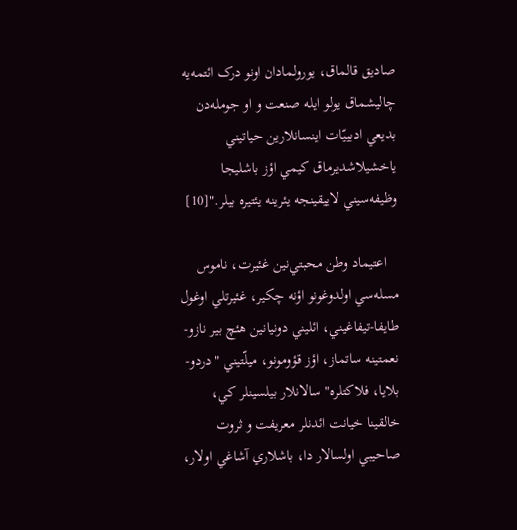صاديق قالماق، يورولمادان اونو درک ائتمه‌يه چاليشماق يولو ايله صنعت و او جومله‌دن بديعي ادبيیّات اينسانلارين حياتيني ياخشيلاشديرماق کيمي اؤز باشليجا وظیفه‌سيني لاييقينجه يئرينه يئتيره بيلر."[10]

   اعتيماد وطن محبتي‌نین غئيرت، ناموس مسله‌سي اولدوغونو اؤنه چکير، غئيرتلي اوغول طايفا-تيفاغيني، ائليني دونيا‌نین هئچ بير نازو-نعمتينه ساتماز، اؤز قؤومونو، میلّتیني "دردو-بلايا، فلاکتلره" سالانلار بيلسينلر کي، خالقينا خيانت ائدنلر معريفت و ثروت صاحيبي اولسالار دا، باشلاري آشاغي اولار،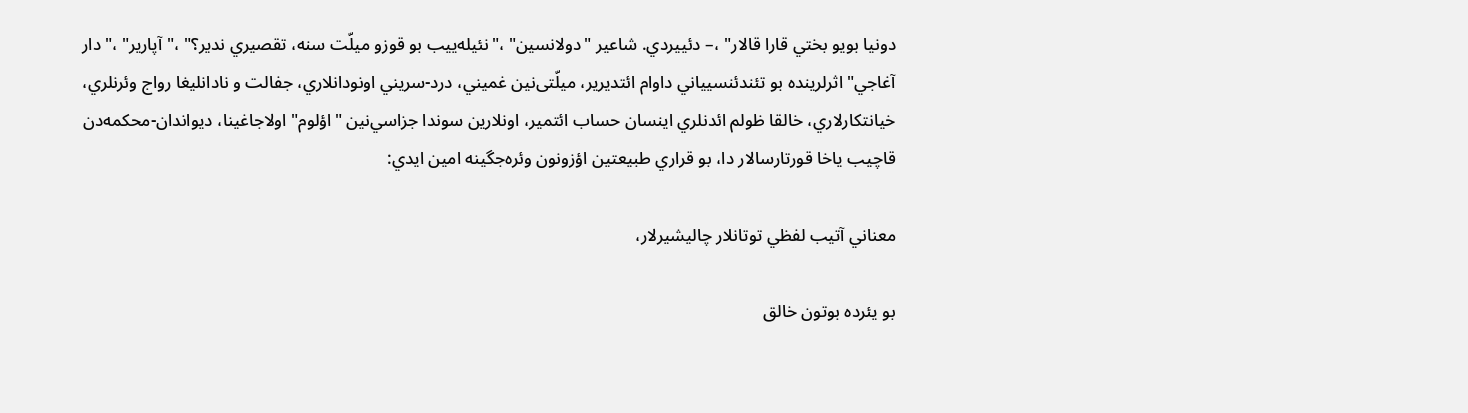دونيا بويو بختي قارا قالار" ،– دئييردي. شاعير "دولانسين" ،"نئيله‌ييب بو قوزو میلّت سنه، تقصيري ندير؟" ،"آپارير" ،"دار آغاجي" اثرلرينده بو تئندئنسيياني داوام ائتديرير، میلّتی‌نین غميني، درد-سريني اونودانلاري، جفالت و نادانليغا رواج وئرنلري، خيانتکارلاري، خالقا ظولم ائدنلري اينسان حساب ائتمير، اونلارين سوندا جزاسي‌نین "اؤلوم" اولاجاغينا، ديواندان-محکمه‌دن قاچيب ياخا قورتارسالار دا، بو قراري طبيعتين اؤزونون وئره‌جگينه امين ايدي:

معناني آتيب لفظي توتانلار چاليشيرلار،

بو يئرده بوتون خالق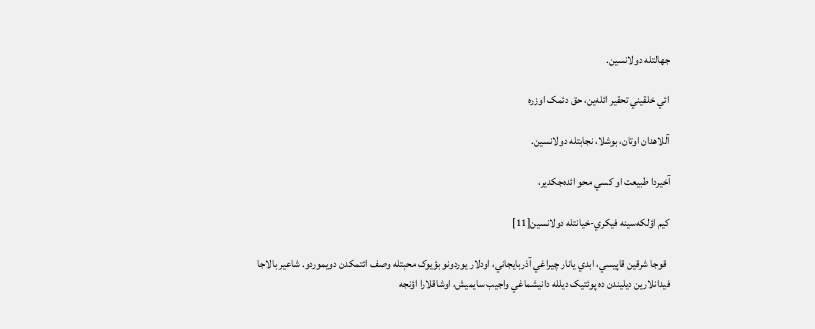جهالتله دولانسين.

ائي خلقيني تحقير ائله‌ين، حق دئمک اوزره

آللاهدان اوتان، بوشلا، نجابتله دولانسين.

آخيردا طبيعت او کسي محو ائده‌جکدير،

کيم اؤلکه‌سينه فيکري-خيانتله دولانسين[11]

  قوجا شرقين قاپيسي، ابدي يانار چيراغي آذربايجاني، اودلار يوردونو بؤيوک محبتله وصف ائتمکدن دويموردو. شاعير بالاجا فيدانلارين ديليندن ده پوئتيک ديلله دانيشماغي واجيب سايميش، اوشاقلارا اؤنجه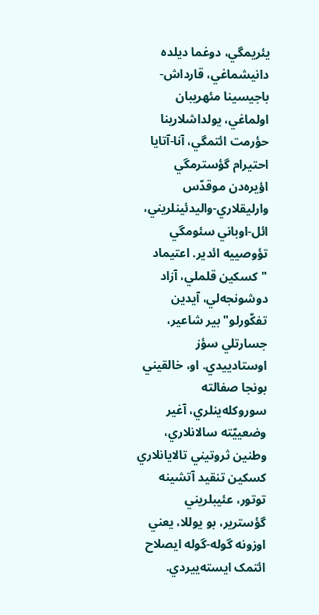يئريمگي، دوغما ديلده دانيشماغي، قارداش-باجيسينا مئهريبان اولماغي، يولداشلارينا حؤرمت ائتمگي، آنا-آتايا احتيرام گؤسترمگي اؤيره‌دن موقدّس وارليقلاري-واليدئينلريني، ائل-اوباني سئومگي تؤوصييه ائدير. اعتيماد "کسکين قلملي، آزاد دوشونجه‌لي، آيدين تفکّورلو" بير شاعير، جسارتلي سؤز اوستادييدي. او، خالقيني بونجا صفالته سوروکله‌ينلري، آغير وضعيیّته سالانلاري، وطنین ثروتيني تالايانلاري کسکين تنقيد آتشينه توتور، عئيبلريني گؤسترير، بو يوللا، يعني اوزونه گوله-گوله ايصلاح ائتمک ايسته‌ييردي.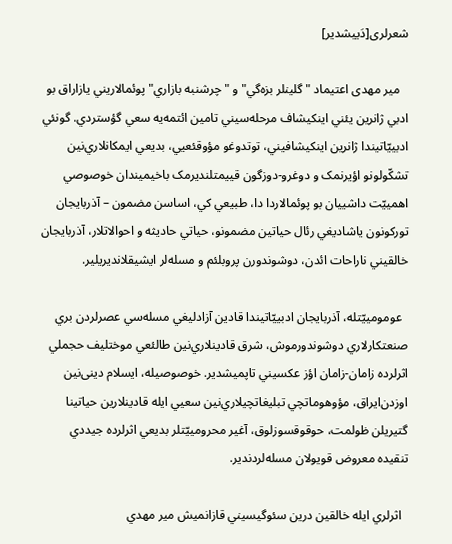شعرلری[دَییشدیر]

   مير مهدی اعتیماد "گلينلر بزه‌گي" و "چرشنبه بازاري" پوئمالاريني يازاراق بو ادبي ژانرين يئني اينکيشاف مرحله‌سيني تامين ائتمه‌يه سعي گؤستردي. گونئي ادبييّاتيندا ژانرين اينکيشافيني، توتدوغو مؤوقئعيي، بديعي ايمکانلاري‌نین تشکّولونو اؤيرنمک و دوغرو-دوزگون قييمتلنديرمک باخيميندان خوصوصي اهميیّت داشييان بو پوئمالاردا دا، طبيعي کي، اساسن مضمون – آذربايجان تورکونون ياشاديغي رئال حياتين مضمونو، حياتي حاديثه و احوالاتلار، آذربايجان خالقيني ناراحات ائدن، دوشوندورن پروبلئم و مسله‌لر ايشيقلانديريلير.

  عومومييّتله، آذربايجان ادبييّاتيندا قادين آزادليغي مسله‌سي عصرلردن بري صنعتکارلاري دوشوندورموش، شرق قادينلاري‌نین طالئعي موختليف حجملي اثرلرده زامان-زامان اؤز عکسيني تاپميشدير. خوصوصیله، ايسلام دينی‌نين اوزدن‌ايراق، مؤوهوماتچي تبليغاتچيلاري‌نین سعيي ايله قادينلارين حياتينا گتيريلن ظولمت، حوقوقسوزلوق، آغير محرومييّتلر بديعي اثرلرده جيددي تنقيده معروض قويولان مسله‌لردندير.

  اثرلري ايله خالقين درين سئوگيسيني قازانميش مير مهدي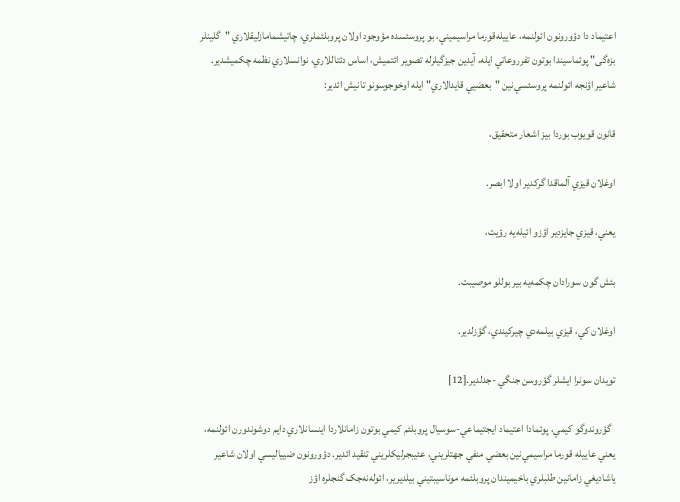اعتیماد دا دؤورونون ائولنمه، عاییله‌قورما مراسيميني، بو پروسئسده مؤوجود اولان پروبلئملري، چاتيشمامازليقلاري "گلينلر بزه‌گی" پوئماسيندا بوتون تفرروعاتي ايله، آيدين جيزگيلرله تصوير ائتميش، اساس دئتاللاري، نوانسلاري نظمه چکميشدير. شاعیر اؤنجه ائولنمه پروسئسي‌نین "بعضیي قايدالاري" ايله اوخوجوسونو تانيش ائدير:

قانون قويوب بوردا بيز اشعار متحقیق،

اوغلان قيزي آلماقدا گرکدير اولا ابصر.

يعني، قيزي جايزدير اؤزو ائيله‌يه رؤيت،

بئش گون سورادان چکمه‌يه بير بوللو موصيبت.

اوغلان کي، قيزي بيلمه‌دي چيرکيندي، گؤزلدير.

تويدان سونرا ايشلر گؤروسن جنگي -جدلدير.[12]

  گؤروندوگو کيمي، پوئمادا اعتیماد ايجتيماعي-سوسيال پروبلئم کيمي بوتون زامانلاردا اينسانلاري دايم دوشوندورن ائولنمه، يعني عاییله قورما مراسيمي‌نین بعضي منفي جهتلريني، عئيبجرليکلريني تنقيد ائدير. دؤورونون ضيياليسي اولان شاعیر ياشاديغي زاما‌نین طلبلري باخيميندان پروبلئمه موناسيبتيني بيلديرير، ائوله‌نه‌جک گنجلره اؤز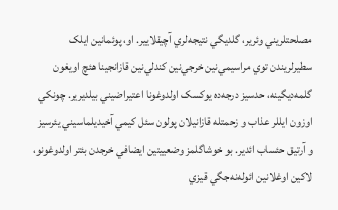مصلحتلريني وئرير، گلديگي نتيجه‌لري آچيقلايير. او، پوئما‌نین ايلک سطيرلريندن توي مراسيمي‌نین خرجي‌نین کندلي‌نین قازانجينا هئچ اويغون گلمه‌ديگینه، حدسيز درجه‌ده يوکسک اولدوغونا اعتيراضيني بيلديرير. چونکي اوزون ايللر عذاب و زحمتله قازانيلان پولون سئل کيمي آخيديلماسيني يئرسيز و آرتيق حئساب ائدير. بو خوشاگلمز وضعييتين ايضافي خرجدن بئتر اولدوغونو، لاکين اوغلا‌نین ائوله‌نه‌جگي قيزي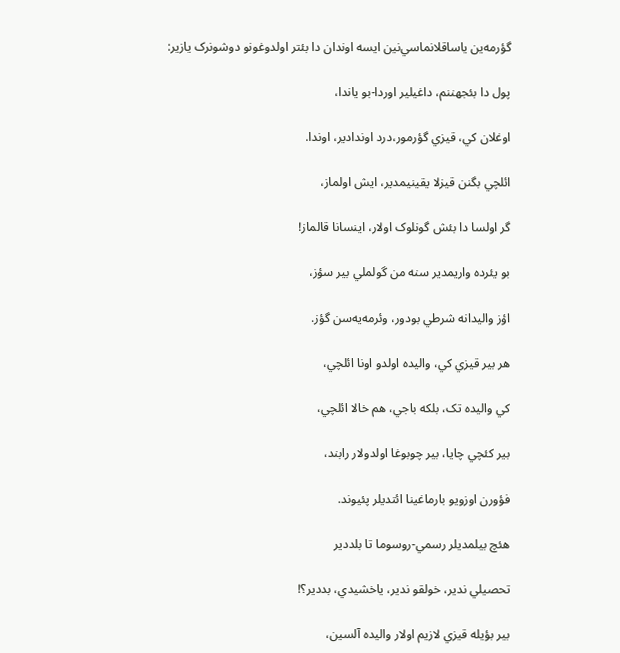گؤرمه‌ين ياساقلانماسي‌نین ايسه اوندان دا بئتر اولدوغونو دوشونرک يازير:

پول دا بئجهننم، داغيلير اوردا-بو ياندا،

اوغلان کي، قيزي گؤرمور،درد اوندادير، اوندا.

ائلچي بگنن قيزلا يقينيمدير، ايش اولماز،

گر اولسا دا بئش گونلوک اولار، اينسانا قالماز!

بو يئرده واريمدير سنه من گولملي بير سؤز،

اؤز واليدانه شرطي بودور، وئرمه‌يه‌سن گؤز.

هر بير قيزي کي، واليده اولدو اونا ائلچي،

کي واليده تک، بلکه باجي، هم خالا ائلچي،

بير کئچي چايا، بير چوبوغا اولدولار رابند،

فؤورن اوزويو بارماغينا ائتديلر پئيوند.

هئچ بيلمديلر رسمي-روسوما تا بلددير

تحصيلي ندير، خولقو ندير، ياخشيدي، بددير؟!

بير بؤيله قيزي لازيم اولار واليده آلسين،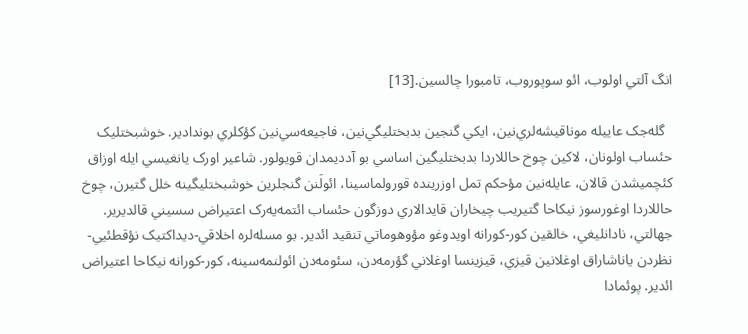انگ آلتي اولوب، ائو سوپوروب، تامبورا چالسين.[13]

  گله‌جک عاییله موناقيشه‌لري‌نین، ايکي گنجين بدبختليگي‌نین، فاجيعه‌سي‌نین کؤکلري بوندادير. خوشبختليک حئساب اولونان، لاکين چوخ حاللاردا بدبختليگين اساسي بو آدديمدان قويولور. شاعیر اورک يانغيسي ايله اوزاق کئچميشدن قالان، عایله‌نین مؤحکم تمل اوزرينده قورولماسينا، ائولَنن گنجلرين خوشبختليگینه خلل گتيرن، چوخ حاللاردا اوغورسوز نيکاحا گتيريب چيخاران قايدالاري دوزگون حئساب ائتمه‌يه‌رک اعتيراض سسيني قالديرير. جهالتي، نادانليغي، خالقين کور-کورانه اويدوغو مؤوهوماتي تنقيد ائدير. بو مسله‌لره اخلاقي-ديداکتيک نؤقطئيي-نظردن ياناشاراق اوغلا‌نین قيزي، قيزينسا اوغلاني گؤرمه‌دن، سئومه‌دن ائولنمه‌سينه، کور-کورانه نيکاحا اعتيراض ائدير. پوئمادا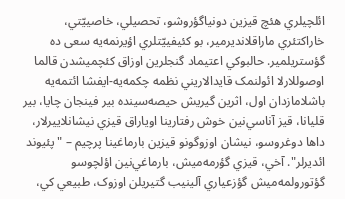ائلچيلري هئچ قيزين دونياگؤروشو، تحصيلي، خاصييّتي، خاراکتئري ماراقلانديرمير، بو کئيفييّتلري اؤيرنمه‌یه سعی ده گؤستريلمير. حالبوکي اعتيماد گنجلرين اوزاق کئچميشدن قالما اوصوللارلا ائولنمک قايدالاريني نظمه چکمه‌يه-ايفشا ائتمه‌يه باشلامازدان اول، اثرين گيريش حيصه‌سينده بير فينجان چايا، بير قليانا، قيز آناسي‌نین خوش رفتارينا اوياراق قيزي نيشانلاييرلار، داها دوغروسو، نيشان اوزوگونو قيزين بارماغينا پرچيم – "پئيوند ائديرلر". آخي، قيزي گؤرمه‌ميش، بارماغي‌نین اؤلچوسو گؤتورولمه‌ميش گؤزعياري آلينيب گتيريلن اوزوک، طبيعي کي،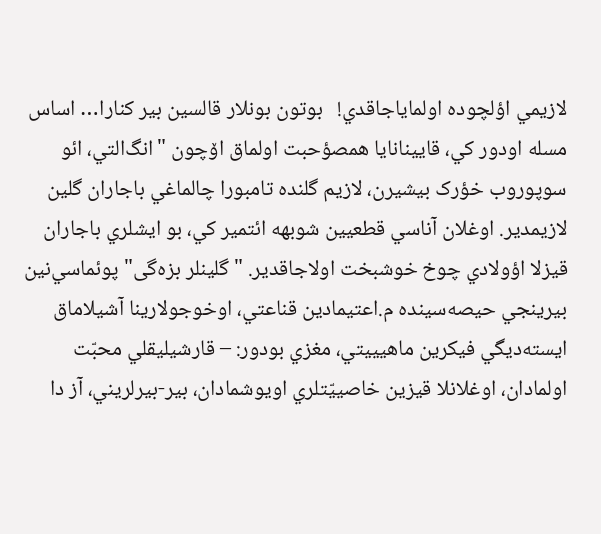لازيمي اؤلچوده اولماياجاقدي!   بوتون بونلار قالسين بير کنارا… اساس مسله اودور کي، قايينانايا همصؤحبت اولماق اۆچون "انگ‌التي، ائو سوپوروب خؤرک بيشيرن، لازيم گلنده تامبورا چالماغي باجاران گلين لازيمدير. اوغلان آناسي قطعيين شوبهه ائتمير کي، بو ايشلري باجاران قيزلا اؤولادي چوخ خوشبخت اولاجاقدير. "گلينلر بزه‌گی" پوئماسي‌نین بيرينجي حیصه‌سينده م.اعتیمادين قناعتي، اوخوجولارينا آشيلاماق ايسته‌ديگي فيکرين ماهيييتي، مغزي بودور: – قارشيليقلي محبّت اولمادان، اوغلانلا قيزين خاصييّتلري اويوشمادان، بير-بيرلريني، آز دا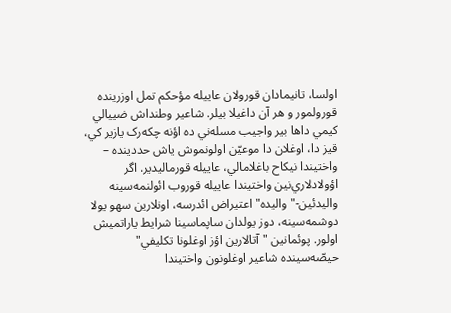اولسا، تانيمادان قورولان عاییله مؤحکم تمل اوزرينده قورولمور و هر آن داغيلا بيلر. شاعیر وطنداش ضييالي کيمي داها بير واجيب مسله‌ني ده اؤنه چکه‌رک يازير کي، قيز دا، اوغلان دا موعیّن اولونموش ياش حددينده – واختيندا نيکاح باغلامالي، عاییله قورماليدير. اگر اؤولادلاري‌نین واختيندا عاییله قوروب ائولنمه‌سينه واليدئين-"واليده" اعتيراض ائدرسه، اونلارين سهو يولا دوشمه‌سينه، دوز يولدان ساپماسينا شرايط ياراتميش اولور. پوئما‌نین "آتالارين اؤز اوغلونا تکليفي" حیصّه‌سينده شاعیر اوغلونون واختيندا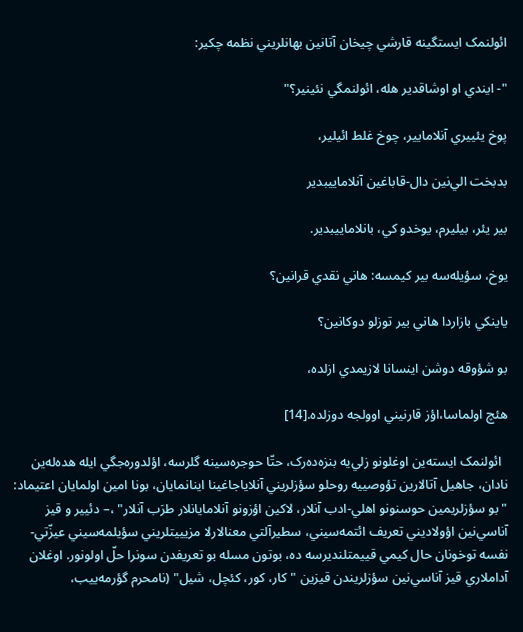ائولنمک ايستگينه قارشي چيخان آتا‌نین بهانلريني نظمه چکير:

"- ايندي او اوشاقدير هله، ائولنمگي نئينير؟"

پوخ يئييري آنلامايير، چوخ غلط ائيلير،

بدبخت الي‌نین دال-قاباغين آنلاماييبدير

بير يئر، بيليرم، يوخدو کي، بانلاماييبدير.

يوخ، سؤيله‌سه بير کيمسه: هاني نقدي قرا‌نین؟

ياينکي بازاردا هاني بير توزلو دوکا‌نین؟

بو شؤوقه دوشن اينسانا لازيمدي ازلده،

هئچ اولماسا،اؤز قار‌نیني اوولجه دوزلده.[14]

  ائولنمک ايسته‌ين اوغلونو زلي‌يه بنزه‌ده‌رک، حتّا حوجره‌سينه گلرسه، اؤلدوره‌جگي ايله هده‌له‌ين نادان، جاهيل آتالارين تؤوصييه روحلو سؤزلريني آنلاياجاغينا اينانمايان، بونا امين اولمايان اعتیماد: "بو سؤزلريمين حوسنونو اهلي-ادب آنلار، لاکين اؤزونو آنلامايانلار طرَب آنلار" ،– دئيير و قيز آناسي‌نین اؤولاديني تعريف ائتمه‌سيني، سطيرآلتي معنالارلا مزيييتلريني سؤيلمه‌سيني عیزّتي-نفسه توخونان حال کيمي قييمتلنديرسه ده، بوتون مسله بو تعريفدن سونرا حلّ اولونور. اوغلان آداملاري قيز آناسي‌نین سؤزلريندن قيزين "کار، کور، کئچل، شيل" (نامحرم گؤرمه‌ييب،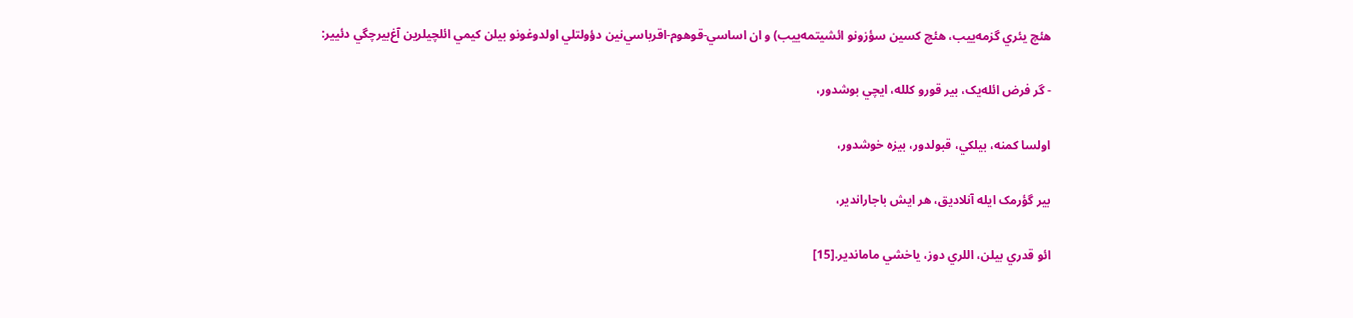هئچ يئري گزمه‌ييب، هئچ کسين سؤزونو ائشيتمه‌ييب) و ان اساسي-قوهوم-اقرباسي‌نین دؤولتلي اولدوغونو بيلن کيمي ائلچيلرين آغ‌بيرچگي دئيير:

- گر فرض ائله‌يک، بير قورو کلله، ايچي بوشدور،

اولسا کمنه، بيلکي، قبولدور، بيزه خوشدور،

بير گؤرمک ايله آنلاديق، هر ايش باجاراندير،

ائو قدري بيلن، اللري دوز، ياخشي ماماندير.[15]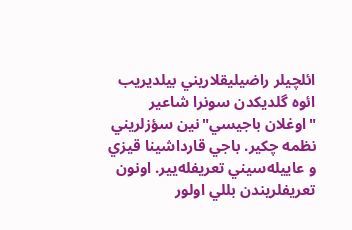ائلچيلر راضيليقلاريني بيلديريب ائوه گلديکدن سونرا شاعیر "اوغلان باجيسي"نین سؤزلريني نظمه چکير. باجي قارداشينا قيزي و عاييله‌سيني تعريفله‌يير. اونون تعریفلريندن بللي اولور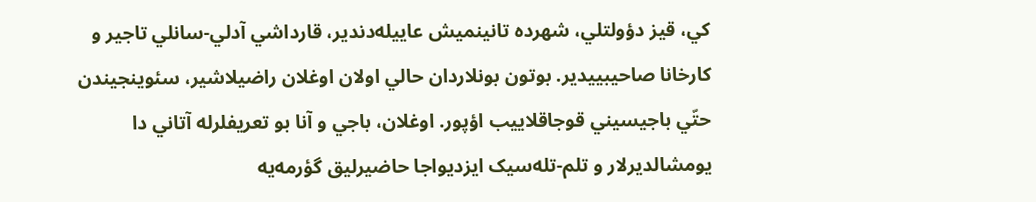کي، قيز دؤولتلي، شهرده تا‌نینميش عاییله‌دندير، قارداشي آدلي-سانلي تاجير و کارخانا صاحیبييدير. بوتون بونلاردان حالي اولان اوغلان راضيلاشير، سئوينجيندن حتّي باجيسيني قوجاقلاييب اؤپور. اوغلان، باجي و آنا بو تعریفلرله آتاني دا يومشالديرلار و تلم-تله‌سيک ايزديواجا حاضيرليق گؤرمه‌يه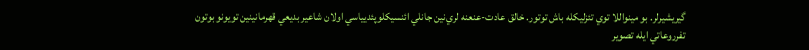گيريشيرلر. بو مينواللا توي تئزليکله باش توتور. خالق عادت-عنعنه لري‌نین جانلي ائنسيکلوپئديياسي اولان شاعیر بديعي قهرما‌نینين تويونو بوتون تفرروعاتي ايله تصوير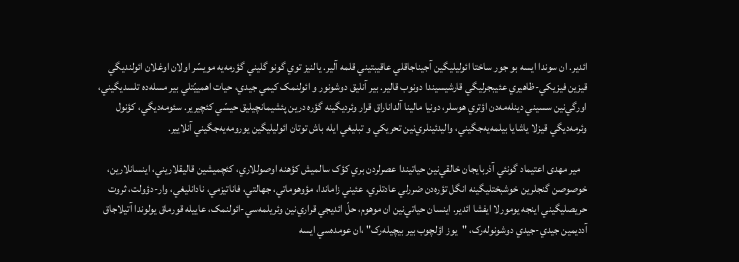ائدير. ان سوندا ايسه بو جور ساختا ائوليليگين آجيناجاقلي عاقيبتيني قلمه آلير. يالنيز توي گونو گليني گؤرمه‌يه مويسّر اولان اوغلان ائولنديگي قيزين فيزيکي-ظاهيري عئيبجرليگي قارشيسيندا دونوب قالير. بير آنليق دوشونور و ائولنمک کيمي جيدي، حيات اهمیيّتلي بير مسله‌ده تلسديگيني، اورگي‌نین سسيني دينله‌مه‌دن اؤتري هوسلر، دونيا مالينا آلداناراق قرار وئرديگينه گؤره درين پئشيمانچيليق حيسّي کئچيرير. سئومه‌ديگي، کؤنول وئرمه‌ديگي قيزلا ياشايا بيلمه‌يه‌جگيني، واليدئينلري‌نین تحريکي و تبليغي ايله باش توتان ائوليليگين يورومه‌يه‌جگیني آنلايير.

   مير مهدی اعتیماد گونئي آذربايجان خالقي‌نین حياتيندا عصرلردن بري کؤک سالميش کؤهنه اوصوللاري، کئچميشين قاليقلاريني، اينسانلارين، خوصوصن گنجلرين خوشبختليگينه انگل تؤره‌دن ضررلي عادتلري، عئيني زاماندا، مؤوهوماتي، جهالتي، فاناتيزمي، نادانليغي، وار-دؤولت، ثروت حريصليگيني اينجه يومورلا ايفشا ائدير. اينسان حياتي‌نین ان موهوم، حلّ ائديجي قراري‌نین وئريلمه‌سي-ائولنمک، عاییله قورماق يولوندا آتيلاجاق آدديمين جيدي-جيدي دوشونوله‌رک، "يوز اؤلچوب بير بيچيله‌رک" ،ان عومده‌سي ايسه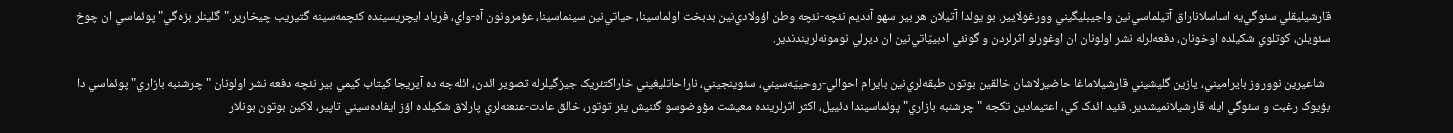قارشيليقلي سئوگي‌يه اساسلاناراق آتيلماسي‌نین واجيبليگيني وورغولايير. بو يولدا آتيلان هر بير سهو آدديم نئچه-نئچه وطن اؤولادي‌نین بدبخت اولماسينا، حياتي‌نین سينماسينا، عؤمرونون آه-واي، فرياد ايچريسينده کئچمه‌سينه گتيريب چيخارير."گلينلر بزه‌گي" پوئماسي ان چوخ سئويلن، کوتلوي شکيلده اوخونان، دفعه‌لرله نشر اولونان ان اوغورلو اثرلردن و گونئي ادبييّاتي‌نین ان ديرلي نومونه‌لريندندير.

  شاعيرين نووروز بايراميني، يازين گليشيني قارشيلاماغا حاضيرلاشان خالقين بوتون طبقه‌لري‌نین بايرام احوالي-روحييّه‌سيني، سئوينجيني، ناراحاتليغيني خاراکتئريک جيزگيلرله تصوير ائدن، ائله‌جه ده آيريجا کيتاب کيمي بير نئچه دفعه نشر اولونان "چرشنبه بازاري" پوئماسي دا بؤيوک رغبت و سئوگي ايله قارشيلانميشدير. قئيد ائدک کي، اعتيمادين تکجه "چرشنبه بازاري" پوئماسيندا دئييل، اکثر اثرلرينده معيشت مؤوضوسو گئنيش يئر توتور، خالق عادت-عنعنه‌لري پارلاق شکيلده اؤز ايفاده‌سيني تاپير، لاکين بوتون بونلار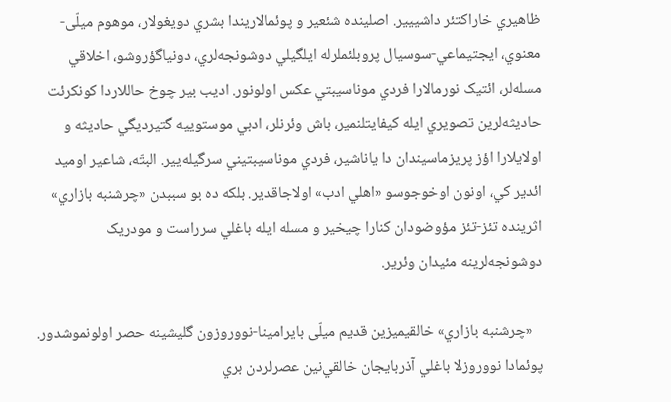ظاهيري خاراکتئر داشييير. اصلينده شئعیر و پوئمالاريندا بشري دويغولار، موهوم میلّی-معنوي، ايجتيماعي-سوسيال پروبلئملرله ايلگيلي دوشونجه‌لري، دونياگؤروشو، اخلاقي مسله‌لر، ائتيک نورمالارا فردي موناسيبتي عکس اولونور. اديب بير چوخ حاللاردا کونکرئت حاديثه‌لرين تصويري ايله کيفايتلنمير، باش وئرنلر، ادبي موستوييه گتيرديگي حاديثه و اولايلارا اؤز پريزماسيندان دا ياناشير، فردي موناسيبتيني سرگيله‌يير. البتّه، شاعير اوميد ائدير کي، اونون اوخوجوسو «اهلي ادب» اولاجاقدير. بلکه ده بو سببدن «چرشنبه بازاري» اثرينده تئز-تئز مؤوضودان کنارا چيخير و مسله ايله باغلي سرراست و مودريک دوشونجه‌لرينه مئيدان وئرير.

   «چرشنبه بازاري» خالقيميزين قديم میلّی بايرامينا-نووروزون گليشينه حصر اولونموشدور. پوئمادا نووروزلا باغلي آذربايجان خالقي‌نین عصرلردن بري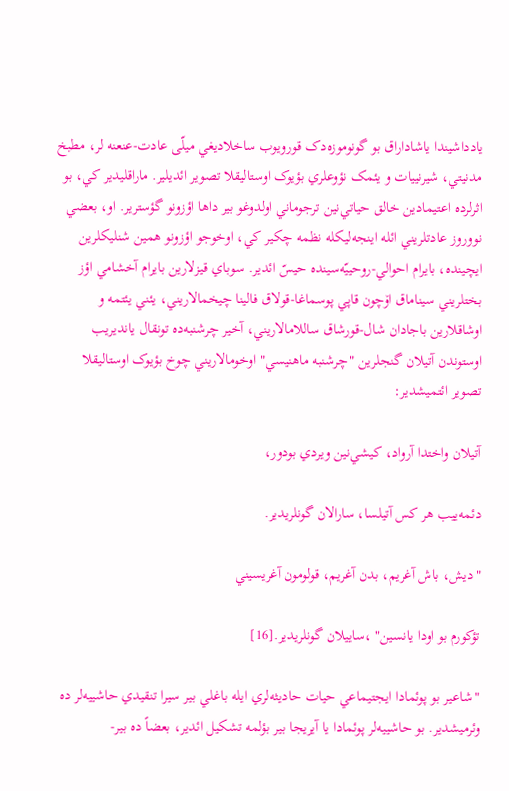يادداشيندا ياشاداراق بو گونوموزه‌دک قورويوب ساخلاديغي میلّی عادت-عنعنه لر، مطبخ مدنيتي، شيرنیيات و يئمک نؤوعلري بؤيوک اوستاليقلا تصوير ائديلير. ماراقليدير کي، بو اثرلرده اعتيمادين خالق حياتي‌نین ترجوماني اولدوغو بير داها اؤزونو گؤسترير. او، بعضي نووروز عادتلريني ائله اينجه‌ليکله نظمه چکير کي، اوخوجو اؤزونو همين شنليکلرين ايچينده، بايرام احوالي-روحييّه‌سينده حيسّ ائدير. سوباي قيزلارين بايرام آخشامي اؤز بختلريني سيناماق اۆچون قاپي پوسماغا-قولاق فالينا چيخمالاريني، يئني يئتمه و اوشاقلارين باجادان شال-قورشاق ساللامالاريني، آخير چرشنبه‌ده تونقال يانديريب اوستوندن آتيلان گنجلرين "چرشنبه ماهنيسي" اوخومالاريني چوخ بؤيوک اوستاليقلا تصوير ائتميشدير:

آتيلان واختدا آرواد، کيشي‌نین ويردي بودور،

دئمه‌ييب هر کس آتيلسا، سارالان گونلريدير.

"ديش، باش آغريم، بدن آغريم، قولومون آغريسيني

تؤکورم بو اودا يانسين" ،ساييلان گونلريدير.[16]

"شاعير بو پوئمادا ايجتيماعي حيات حاديثه‌لري ايله باغلي بير سيرا تنقيدي حاشييه‌لر ده وئرميشدير. بو حاشييه‌لر پوئمادا يا آيريجا بير بؤلمه تشکيل ائدير، بعضاً ده بير-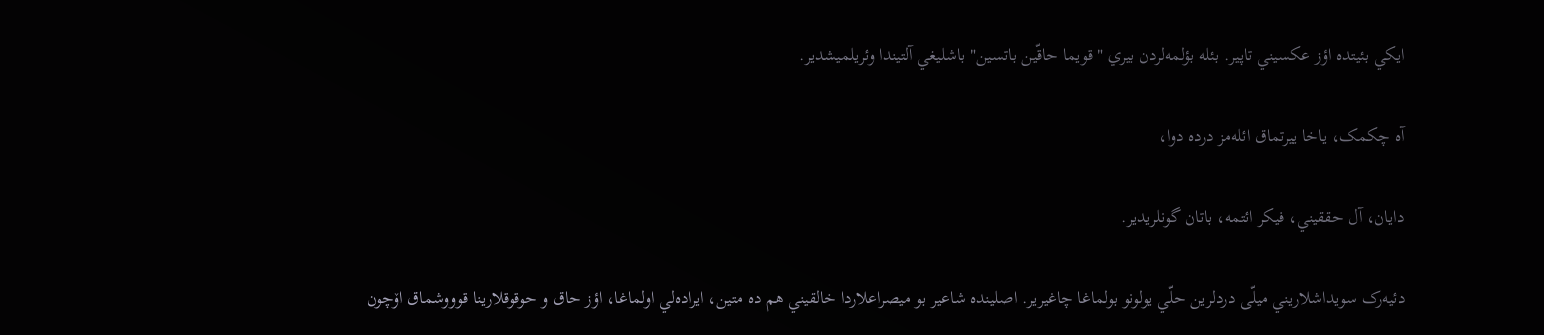ايکي بئيتده اؤز عکسيني تاپير. بئله بؤلمه‌لردن بيري "قويما حاقّين باتسين" باشليغي آلتيندا وئريلميشدير.

آه چکمک، ياخا ييرتماق ائله‌مز درده دوا،

دايان، آل حققيني، فيکر ائتمه، باتان گونلريدير.

دئيه‌رک سويداشلاريني میلّی دردلرين حلّي يولونو بولماغا چاغيرير. اصلينده شاعير بو ميصراعلاردا خالقيني هم ده متين، ايراده‌لي اولماغا، اؤز حاق و حوقوقلارينا قوووشماق اۆچون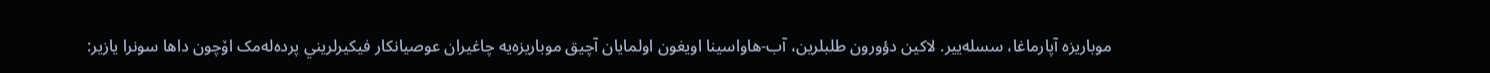موباريزه آپارماغا، سسله‌يير. لاکين دؤورون طلبلرين، آب-هاواسينا اويغون اولمايان آچيق موباريزه‌يه چاغيران عوصيانکار فيکيرلريني پرده‌له‌مک اۆچون داها سونرا يازير: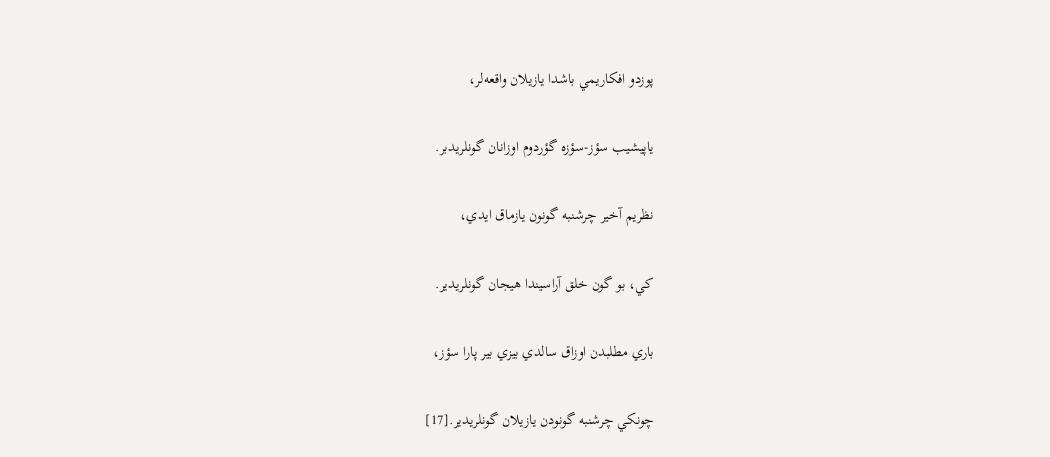پوزدو افکاريمي باشدا يازيلان واقعه‌لر،

ياپيشيب سؤز-سؤزه گؤردوم اوزانان گونلريدبر.

نظريم آخير چرشنبه گونون يازماق ايدي،

کي، بو گون خلق آراسيندا هيجان گونلريدير.

باري مطلبدن اوزاق سالدي بيزي بير پارا سؤز،

چونکي چرشنبه گونودن يازيلان گونلريدير.[17]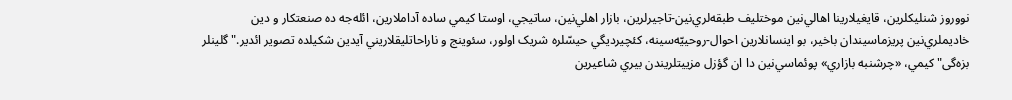نووروز شنليکلرين، قايغيلارينا اهالي‌نین موختليف طبقه‌لري‌نین-تاجيرلرين، بازار اهلي‌نین، ساتيجي، اوستا کيمي ساده آداملارين، ائله‌جه ده صنعتکار و دين خاديملري‌نین پريزماسيندان باخير، بو اينسانلارين احوال-روحييّه‌سينه، کئچيرديگي حيسّلره شريک اولور، سئوينج و ناراحاتليقلاريني آيدين شکيلده تصوير ائدير."گلينلر بزه‌گی" کيمي، «چرشنبه بازاري» پوئماسي‌نین دا ان گؤزل مزيیتلريندن بيري شاعيرين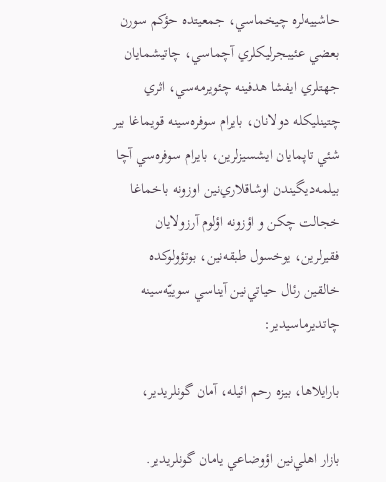حاشييه‌لره چيخماسي، جمعيتده حؤکم سورن بعضي عئيبجرليکلري آچماسي، چاتيشمايان جهتلري ايفشا هدفينه چئويرمه‌سي، اثري چتينليکله دولانان، بايرام سوفره‌سينه قويماغا بير شئي تاپمايان ايشسيزلرين، بايرام سوفره‌سي آچا بيلمه‌ديگيندن اوشاقلاري‌نین اوزونه باخماغا خجالت چکن و اؤزونه اؤلوم آرزولايان فقيرلرين، يوخسول طبقه‌‌نین، بوتؤولوکده خالقين رئال حياتي‌نین آيناسي سوييّه‌سينه چاتديرماسيدير:

بارايلاها، بيزه رحم ائيله، آمان گونلريدير،

بازار اهلي‌نین اؤوضاعي يامان گونلريدير.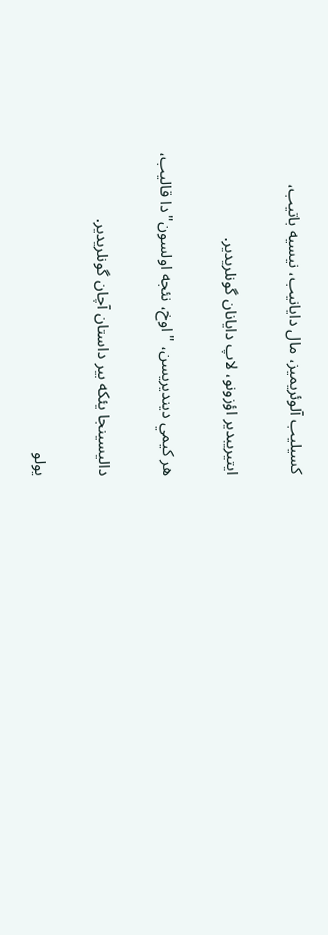کسيليب آلوئريميز، مال دايانيب، نيسيه باتيب،

ايتيريبدير اؤزونو، لاپ دايانان گونلريدير.

هر کيمي دينديريسن، "اوخ، نئجه اولسون"دا قاليب،

داليسينجا يئکه بير داستان آچان گونلريدير.

يولو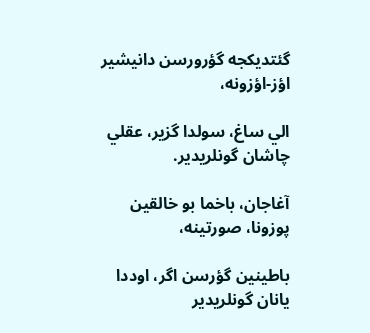گئتديکجه گؤرورسن دانيشير اؤز-اؤزونه،

الي ساغ، سولدا گزير، عقلي چاشان گونلريدير.

آغاجان، باخما بو خالقين پوزونا، صورتينه،

باطينین گؤرسن اگر، اوددا يانان گونلريدير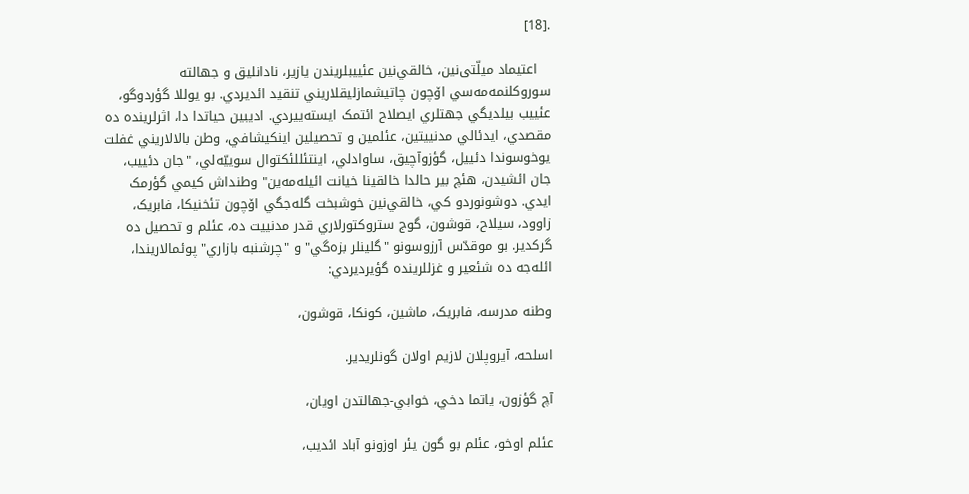.[18]

   اعتيماد میلّتی‌نین، خالقي‌نین عئييبلريندن يازير، نادانليق و جهالته سوروکلنمه‌مه‌سي اۆچون چاتيشمازليقلاريني تنقيد ائديردي. بو يوللا گؤردوگو، عئييب بيلديگي جهتلري ايصلاح ائتمک ايسته‌ييردي. اديبين حياتدا دا، اثرلرينده ده مقصدي، ايدئالي مدنيیتين، عئلمين و تحصيلين اينکيشافي، وطن بالالاريني غفلت يوخوسوندا دئييل، گؤزوآچيق، ساوادلي، اينتئللئکتوال سوييّه‌لي، "جان دئييب، جان ائشيدن، هئچ بير حالدا خالقينا خيانت ائيله‌مه‌ين" وطنداش کيمي گؤرمک ايدي. دوشونوردو کي، خالقي‌نین خوشبخت گله‌جگي اۆچون تئخنيکا، فابريک، زاوود، سیلاح، قوشون، گوج ستروکتورلاري قدر مدنيیت ده، عئلم و تحصيل ده گرکدير. بو موقدّس آرزوسونو "گلينلر بزه‌گي" و "چرشنبه بازاري" پوئمالاريندا، ائله‌جه ده شئعیر و غزللرينده گؤيرديردي:

وطنه مدرسه، فابريک، ماشين، کونکا، قوشون،

اسلحه، آيروپلان لازيم اولان گونلريدير.

آچ گؤزون، ياتما دخي، خوابي-جهالتدن اويان،

عئلم اوخو، عئلم بو گون يئر اوزونو آباد ائديب،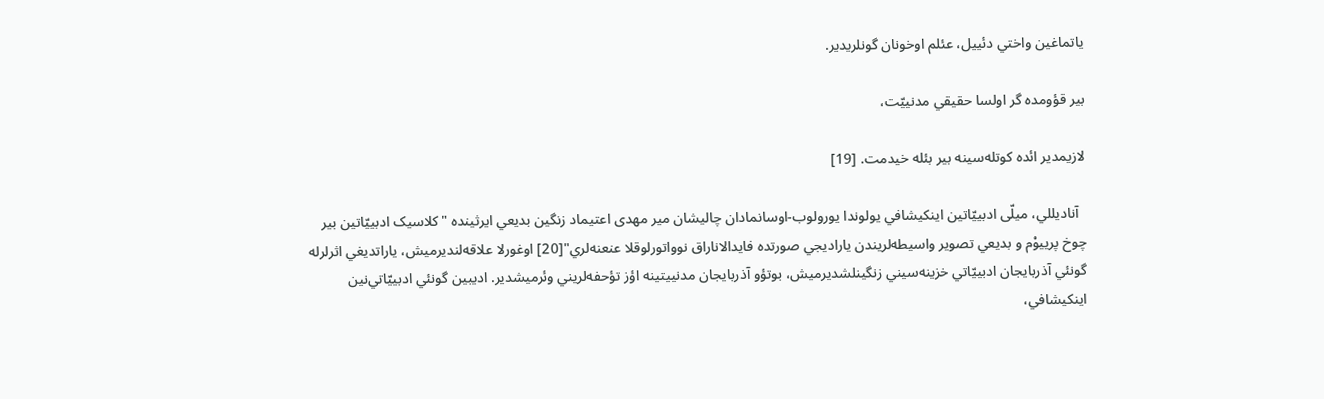ياتماغين واختي دئييل، عئلم اوخونان گونلريدير.

بير قؤومده گر اولسا حقيقي مدنيیّت،

لازيمدير ائده کوتله‌سينه بير بئله خيدمت. [19]

  آناديللي، میلّی ادبیيّاتين اينکيشافي يولوندا يورولوب-اوسانمادان چاليشان مير مهدی اعتيماد زنگين بديعي ايرثينده "کلاسيک ادبيیّاتين بير چوخ پرييوْم و بديعي تصوير واسيطه‌لريندن ياراديجي صورتده فايدالاناراق نوواتورلوقلا عنعنه‌لري"[20] اوغورلا علاقه‌لنديرميش، ياراتديغي اثرلرله گونئي آذربايجان ادبییّاتي خزينه‌سيني زنگينلشديرميش، بوتؤو آذربايجان مدنيیتينه اؤز تؤحفه‌لريني وئرميشدير. اديبين گونئي ادبییّاتي‌نین اينکيشافي،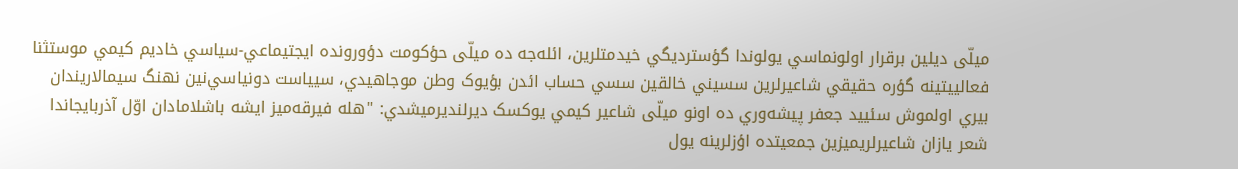میلّی ديلين برقرار اولونماسي يولوندا گؤسترديگي خيدمتلرين، ائله‌جه ده میلّی حؤکومت دؤورونده ايجتيماعي-سياسي خاديم کيمي موستثنا فعاليیتينه گؤره حقيقي شاعيرلرين سسيني خالقين سسي حساب ائدن بؤيوک وطن موجاهيدي، سيياست دونياسي‌نین نهنگ سيمالاريندان بيري اولموش سئييد جعفر پيشه‌وري ده اونو میلّی شاعير کيمي يوکسک ديرلنديرميشدي: "هله فيرقه‌ميز ايشه باشلامادان اوّل آذربايجاندا شعر يازان شاعيرلريميزين جمعيتده اؤزلرينه يول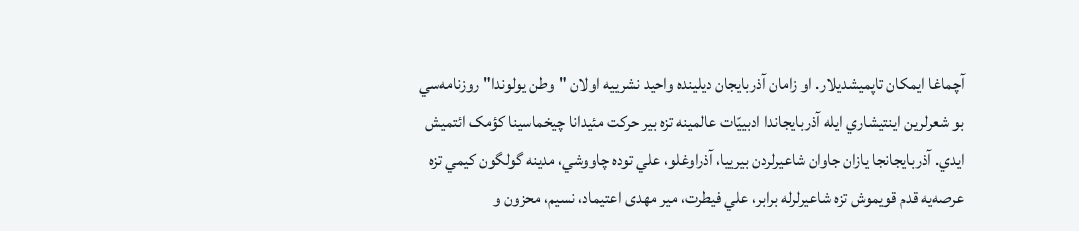آچماغا ايمکان تاپميشديلار. او زامان آذربايجان ديلينده واحيد نشرييه اولان "وطن يولوندا" روزنامه‌سي بو شعرلرين اينتيشاري ايله آذربايجاندا ادبيیّات عالمينه تزه بير حرکت مئيدانا چيخماسينا کؤمک ائتميش ايدي. آذربايجانجا يازان جاوان شاعيرلردن بيرييا، آذراوغلو، علي توده چاووشي، مدينه گولگون کيمي تزه عرصه‌يه قدم قويموش تزه شاعيرلرله برابر، علي فيطرت، مير مهدی اعتيماد، نسيم، محزون و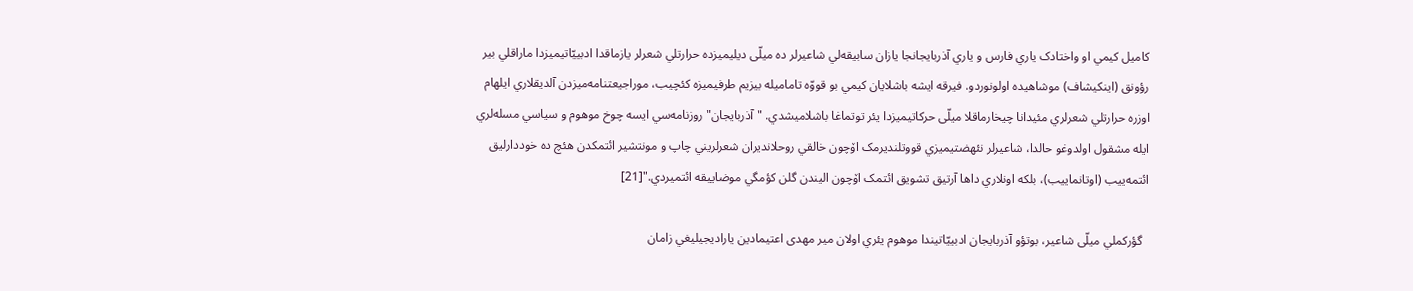کاميل کيمي او واختادک ياري فارس و ياري آذربايجانجا يازان سابيقه‌لي شاعيرلر ده میلّی ديليميزده حرارتلي شعرلر يازماقدا ادبيیّاتيميزدا ماراقلي بير رؤونق (اينکيشاف) موشاهيده اولونوردو. فيرقه ايشه باشلايان کيمي بو قووّه تاماميله بيزيم طرفيميزه کئچيب، موراجيعتنامه‌ميزدن آلديقلاري ايلهام اوزره حرارتلي شعرلري مئيدانا چيخارماقلا میلّی حرکاتيميزدا يئر توتماغا باشلاميشدي. "آذربايجان" روزنامه‌سي ايسه چوخ موهوم و سياسي مسله‌لري ايله مشقول اولدوغو حالدا، شاعيرلر نئهضتيميزي قووتلنديرمک اۆچون خالقي روحلانديران شعرلريني چاپ و مونتشير ائتمکدن هئچ ده خوددارليق ائتمه‌ييب (اوتانماييب)، بلکه اونلاري داها آرتيق تشويق ائتمک اۆچون اليندن گلن کؤمگي موضاييقه ائتميردي."[21]

  گؤرکملي میلّی شاعير، بوتؤو آذربايجان ادبییّاتيندا موهوم يئري اولان مير مهدی اعتیمادين ياراديجيليغي زامان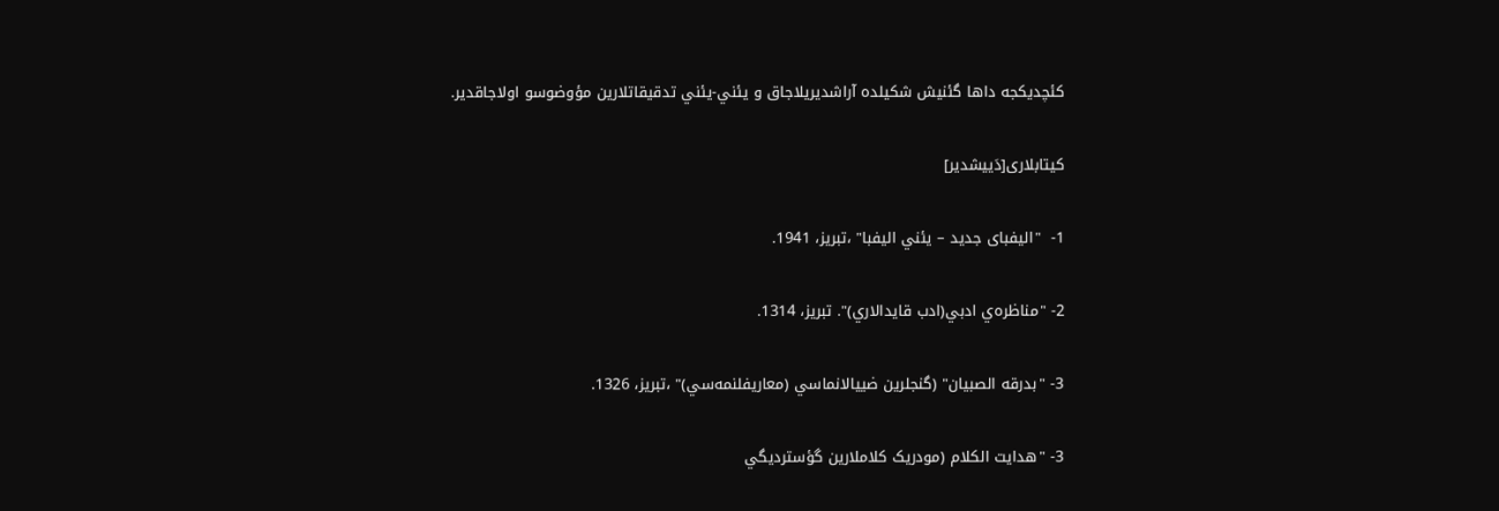کئچديکجه داها گئنيش شکيلده آراشديريلاجاق و يئني-يئني تدقيقاتلارين مؤوضوسو اولاجاقدير.

کیتابلاری[دَییشدیر]

1-  "اليفبای جديد – يئني اليفبا" ،تبريز، 1941.

2- "مناظره‌ي ادبي(ادب قايدالاري)". تبريز، 1314.

3- "بدرقه الصبیان" (گنجلرين ضييالانماسي (معاريفلنمه‌سي)" ،تبريز، 1326.

3- "هدایت الکلام (مودريک کلاملارين گؤسترديگي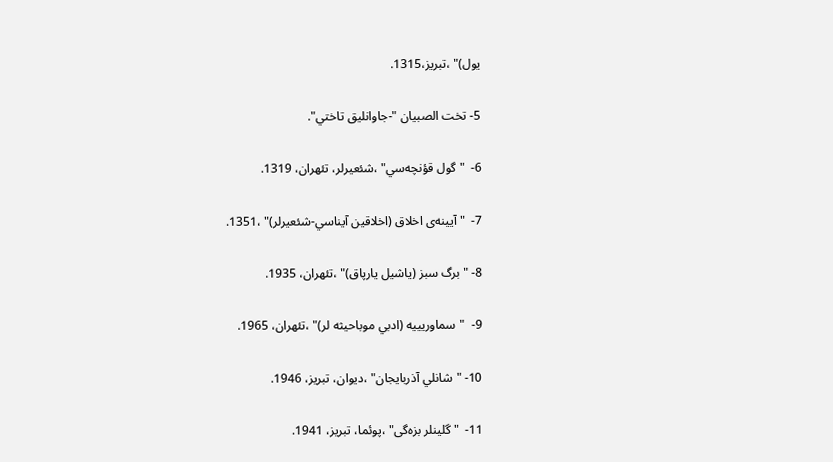يول)" ،تبريز،1315.

5- تخت الصبیان "-جاوانليق تاختي".

6-  "گول قؤنچه‌سي" ،شئعیرلر، تئهران، 1319.

7-  "آیینه‌ی اخلاق (اخلاقين آيناسي-شئعیرلر)" ،1351.

8- "برگ سبز (ياشيل يارپاق)" ،تئهران، 1935.

9-  "سماوريييه (ادبي موباحيثه لر)" ،تئهران، 1965.

10- "شانلي آذربايجان" ،ديوان، تبريز، 1946.

11-  "گلينلر بزه‌گی" ،پوئما، تبريز، 1941.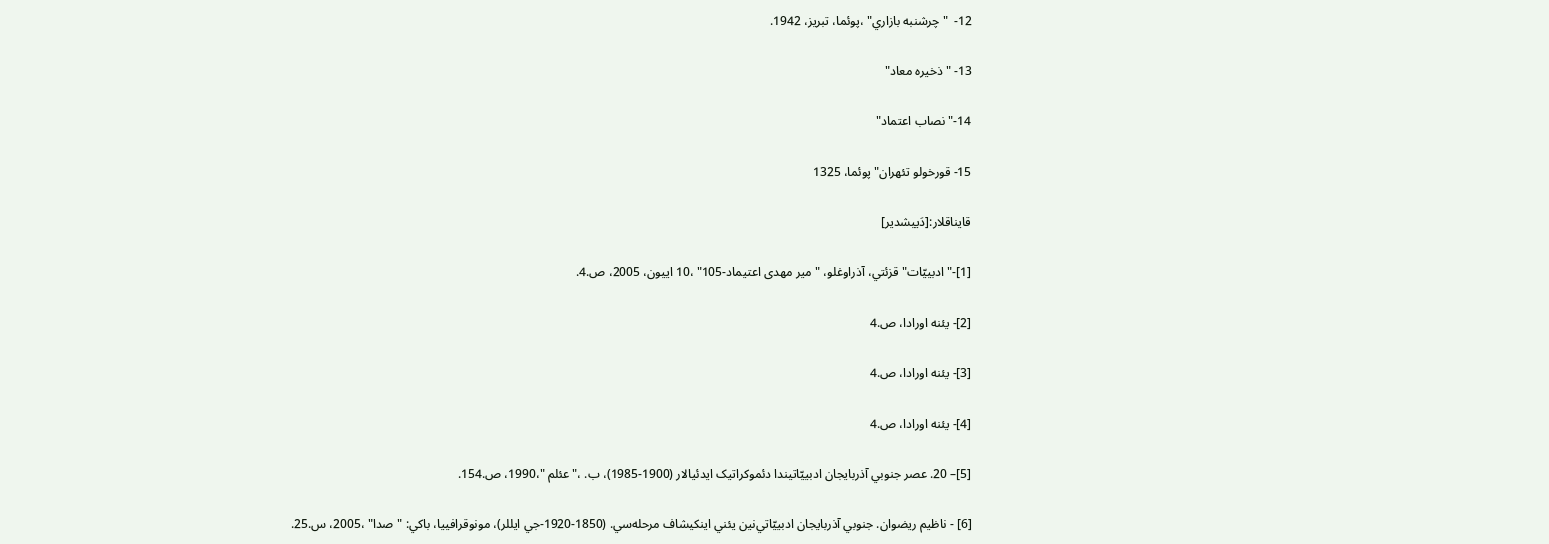12-  "چرشنبه بازاري" ،پوئما، تبريز، 1942.

13- "ذخیره معاد"

14-"نصاب اعتماد"

15- قورخولو تئهران" پوئما، 1325

قایناقلار:[دَییشدیر]

[1]-"ادبییّات" قزئتي، آذراوغلو، "مير مهدی اعتيماد-105" ،10 اييون، 2005، ص.4.

[2]- يئنه اورادا، ص.4

[3]- يئنه اورادا، ص.4

[4]- يئنه اورادا، ص.4

[5]– 20. عصر جنوبي آذربايجان ادبییّاتيندا دئموکراتيک ايدئيالار (1900-1985)، ب. ،" عئلم "،1990، ص.154.

[6] - ناظيم ريضوان. جنوبي آذربايجان ادبییّاتي‌نین يئني اينکيشاف مرحله‌سي. (1850-1920-جي ايللر)، مونوقرافييا، باکي: "صدا" ،2005، س.25.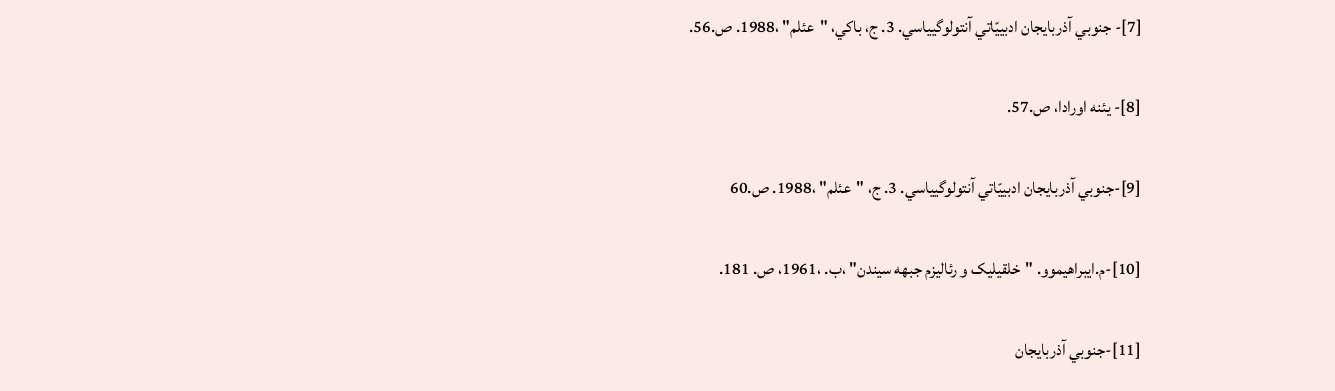[7]- جنوبي آذربايجان ادبییّاتي آنتولوگيياسي. 3. ج، باکي، "عئلم" ،1988. ص.56.

[8]- يئنه اورادا، ص.57.

[9]-جنوبي آذربايجان ادبییّاتي آنتولوگيياسي. 3. ج، "عئلم" ،1988. ص.60

[10]-م.ايبراهيموو. "خلقيليک و رئاليزم جبهه سيندن" ،ب. ،1961، ص. 181.

[11]-جنوبي آذربايجان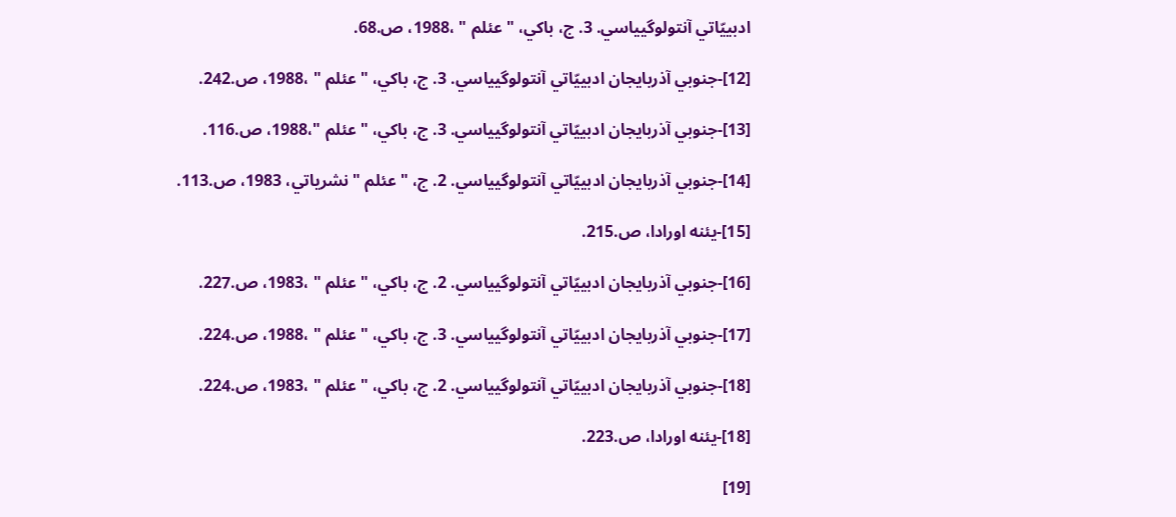ادبییّاتي آنتولوگيياسي. 3. ج، باکي، " عئلم " ،1988، ص.68.

[12]-جنوبي آذربايجان ادبییّاتي آنتولوگيياسي. 3. ج، باکي، " عئلم " ،1988، ص.242.

[13]-جنوبي آذربايجان ادبییّاتي آنتولوگيياسي. 3. ج، باکي، " عئلم "،1988، ص.116.

[14]-جنوبي آذربايجان ادبییّاتي آنتولوگيياسي. 2. ج، " عئلم " نشرياتي، 1983، ص.113.

[15]-يئنه اورادا، ص.215.

[16]-جنوبي آذربايجان ادبییّاتي آنتولوگيياسي. 2. ج، باکي، " عئلم " ،1983، ص.227.

[17]-جنوبي آذربايجان ادبییّاتي آنتولوگيياسي. 3. ج، باکي، " عئلم " ،1988، ص.224.

[18]-جنوبي آذربايجان ادبییّاتي آنتولوگيياسي. 2. ج، باکي، " عئلم " ،1983، ص.224.

[18]-يئنه اورادا، ص.223.

[19]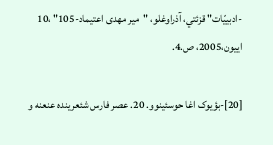-ادبییّات" قزئتي، آذراوغلو، "مير مهدی اعتيماد-105" ،10 اييون،2005، ص.4.

[20]-بؤيوک اغا حوسئينوو. 20. عصر فارس شئعرينده عنعنه و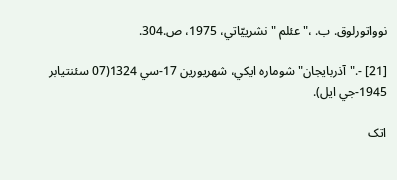نوواتورلوق. ب. ،" عئلم " نشرييّاتي، 1975، ص.304.

[21] -."آذربايجان"شوماره ايکي، شهريورين 17-سي 1324(07 سئنتيابر 1945-جي ايل).

اتک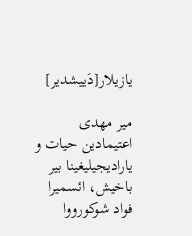یازیلار[دَییشدیر]

مير مهدی اعتيمادين حيات و ياراديجيليغينا بیر باخيش، ائسميرا فواد شوکورووا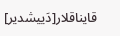قایناقلار[دَییشدیر]